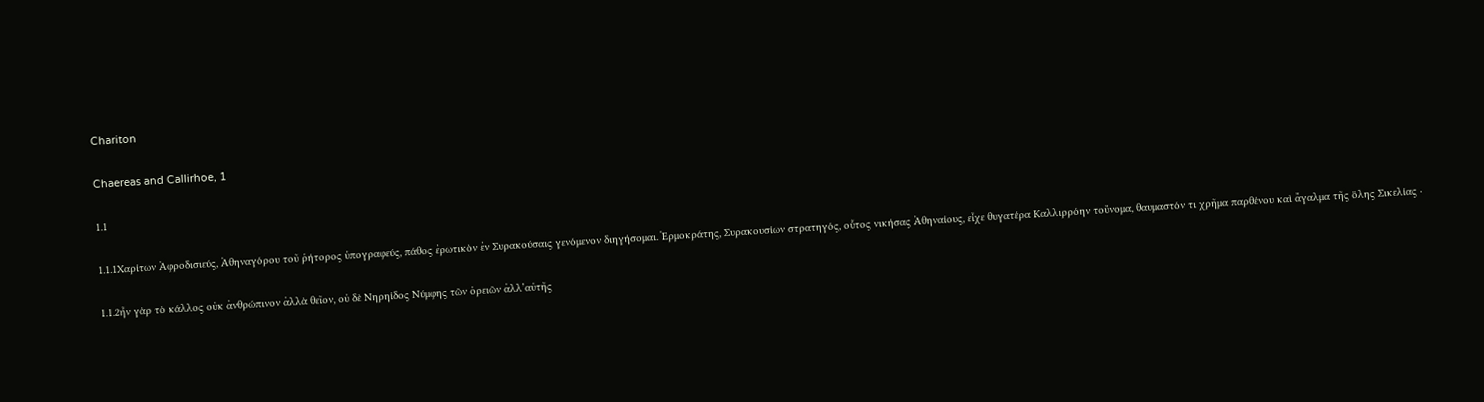Chariton

Chaereas and Callirhoe, 1

1.1

1.1.1Χαρίτων Ἀφροδισιεύς, Ἀθηναγόρου τοῦ ῥήτορος ὑπογραφεύς, πάθος ἐρωτικὸν ἐν Συρακούσαις γενόμενον διηγήσομαι. Ἑρμοκράτης, Συρακουσίων στρατηγός, οὗτος νικήσας Ἀθηναίους, εἶχε θυγατέρα Καλλιρρόην τοὔνομα, θαυμαστόν τι χρῆμα παρθένου καὶ ἄγαλμα τῆς ὅλης Σικελίας ·

1.1.2ἦν γὰρ τὸ κάλλος οὐκ ἀνθρώπινον ἀλλὰ θεῖον, οὐ δὲ Νηρηίδος Νύμφης τῶν ὀρειῶν ἀλλ’αὐτῆς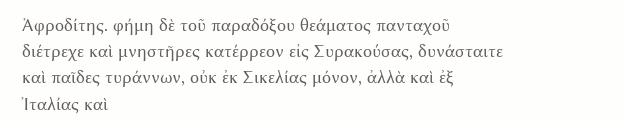Ἀφροδίτης. φήμη δὲ τοῦ παραδόξου θεάματος πανταχοῦ διέτρεχε καὶ μνηστῆρες κατέρρεον εἰς Συρακούσας, δυνάσταιτε καὶ παῖδες τυράννων, οὐκ ἐκ Σικελίας μόνον, ἀλλὰ καὶ ἐξ Ἰταλίας καὶ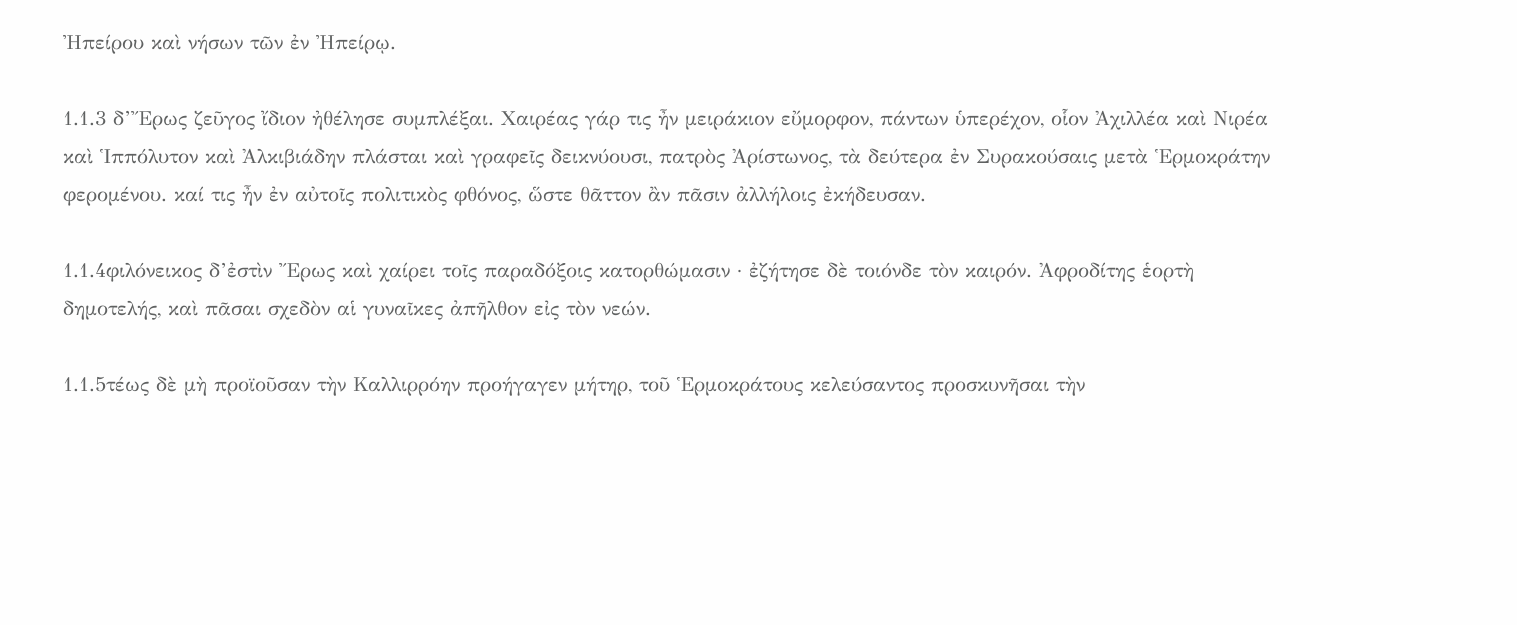Ἠπείρου καὶ νήσων τῶν ἐν Ἠπείρῳ.

1.1.3 δ’Ἔρως ζεῦγος ἴδιον ἠθέλησε συμπλέξαι. Χαιρέας γάρ τις ἦν μειράκιον εὔμορφον, πάντων ὑπερέχον, οἷον Ἀχιλλέα καὶ Νιρέα καὶ Ἱππόλυτον καὶ Ἀλκιβιάδην πλάσται καὶ γραφεῖς δεικνύουσι, πατρὸς Ἀρίστωνος, τὰ δεύτερα ἐν Συρακούσαις μετὰ Ἑρμοκράτην φερομένου. καί τις ἦν ἐν αὐτοῖς πολιτικὸς φθόνος, ὥστε θᾶττον ἂν πᾶσιν ἀλλήλοις ἐκήδευσαν.

1.1.4φιλόνεικος δ’ἐστὶν Ἔρως καὶ χαίρει τοῖς παραδόξοις κατορθώμασιν · ἐζήτησε δὲ τοιόνδε τὸν καιρόν. Ἀφροδίτης ἑορτὴ δημοτελής, καὶ πᾶσαι σχεδὸν αἱ γυναῖκες ἀπῆλθον εἰς τὸν νεών.

1.1.5τέως δὲ μὴ προϊοῦσαν τὴν Καλλιρρόην προήγαγεν μήτηρ, τοῦ Ἑρμοκράτους κελεύσαντος προσκυνῆσαι τὴν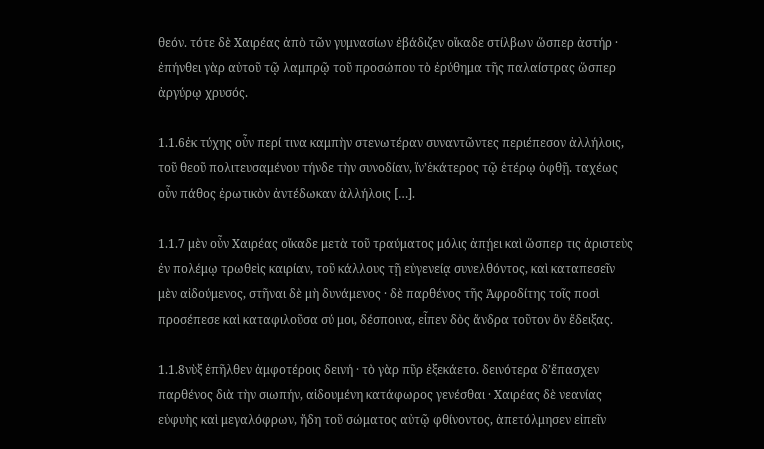θεόν. τότε δὲ Χαιρέας ἀπὸ τῶν γυμνασίων ἐβάδιζεν οἴκαδε στίλβων ὥσπερ ἀστήρ · ἐπήνθει γὰρ αὐτοῦ τῷ λαμπρῷ τοῦ προσώπου τὸ ἐρύθημα τῆς παλαίστρας ὥσπερ ἀργύρῳ χρυσός.

1.1.6ἐκ τύχης οὖν περί τινα καμπὴν στενωτέραν συναντῶντες περιέπεσον ἀλλήλοις, τοῦ θεοῦ πολιτευσαμένου τήνδε τὴν συνοδίαν, ἵν’ἑκάτερος τῷ ἑτέρῳ ὀφθῇ. ταχέως οὖν πάθος ἐρωτικὸν ἀντέδωκαν ἀλλήλοις […].

1.1.7 μὲν οὖν Χαιρέας οἴκαδε μετὰ τοῦ τραύματος μόλις ἀπῄει καὶ ὥσπερ τις ἀριστεὺς ἐν πολέμῳ τρωθεὶς καιρίαν, τοῦ κάλλους τῇ εὐγενείᾳ συνελθόντος, καὶ καταπεσεῖν μὲν αἰδούμενος, στῆναι δὲ μὴ δυνάμενος · δὲ παρθένος τῆς Ἀφροδίτης τοῖς ποσὶ προσέπεσε καὶ καταφιλοῦσα σύ μοι, δέσποινα, εἷπεν δὸς ἄνδρα τοῦτον ὃν ἔδειξας.

1.1.8νὺξ ἐπῆλθεν ἀμφοτέροις δεινή · τὸ γὰρ πῦρ ἐξεκάετο. δεινότερα δ’ἔπασχεν παρθένος διὰ τὴν σιωπήν, αἰδουμένη κατάφωρος γενέσθαι · Χαιρέας δὲ νεανίας εὐφυὴς καὶ μεγαλόφρων, ἤδη τοῦ σώματος αὐτῷ φθίνοντος, ἀπετόλμησεν εἰπεῖν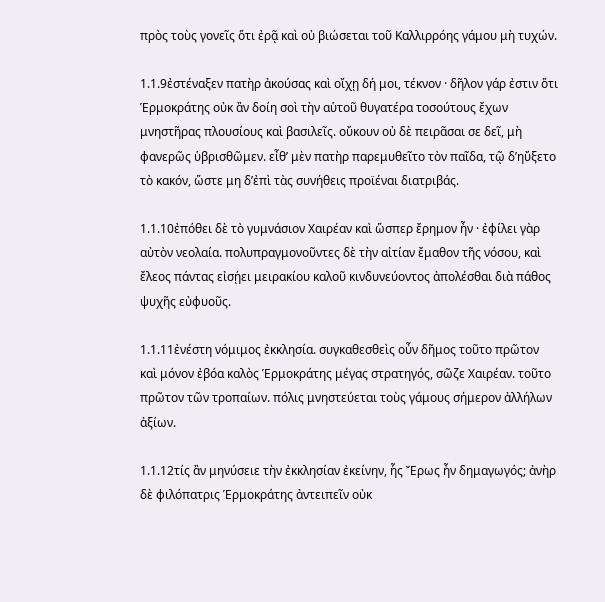πρὸς τοὺς γονεῖς ὅτι ἐρᾷ καὶ οὐ βιώσεται τοῦ Καλλιρρόης γάμου μὴ τυχών.

1.1.9ἐστέναξεν πατὴρ ἀκούσας καὶ οἴχῃ δή μοι, τέκνον · δῆλον γάρ ἐστιν ὅτι Ἑρμοκράτης οὐκ ἂν δοίη σοὶ τὴν αὑτοῦ θυγατέρα τοσούτους ἔχων μνηστῆρας πλουσίους καὶ βασιλεῖς. οὔκουν οὐ δὲ πειρᾶσαι σε δεῖ, μὴ φανερῶς ὑβρισθῶμεν. εἶθ’ μὲν πατὴρ παρεμυθεῖτο τὸν παῖδα, τῷ δ’ηὔξετο τὸ κακόν, ὥστε μη δ’ἐπὶ τὰς συνήθεις προϊέναι διατριβάς.

1.1.10ἐπόθει δὲ τὸ γυμνάσιον Χαιρέαν καὶ ὥσπερ ἔρημον ἦν · ἐφίλει γὰρ αὐτὸν νεολαία. πολυπραγμονοῦντες δὲ τὴν αἰτίαν ἔμαθον τῆς νόσου, καὶ ἔλεος πάντας εἰσῄει μειρακίου καλοῦ κινδυνεύοντος ἀπολέσθαι διὰ πάθος ψυχῆς εὐφυοῦς.

1.1.11ἐνέστη νόμιμος ἐκκλησία. συγκαθεσθεὶς οὖν δῆμος τοῦτο πρῶτον καὶ μόνον ἐβόα καλὸς Ἑρμοκράτης μέγας στρατηγός, σῶζε Χαιρέαν. τοῦτο πρῶτον τῶν τροπαίων. πόλις μνηστεύεται τοὺς γάμους σήμερον ἀλλήλων ἀξίων.

1.1.12τίς ἂν μηνύσειε τὴν ἐκκλησίαν ἐκείνην, ἧς Ἔρως ἦν δημαγωγός; ἀνὴρ δὲ φιλόπατρις Ἑρμοκράτης ἀντειπεῖν οὐκ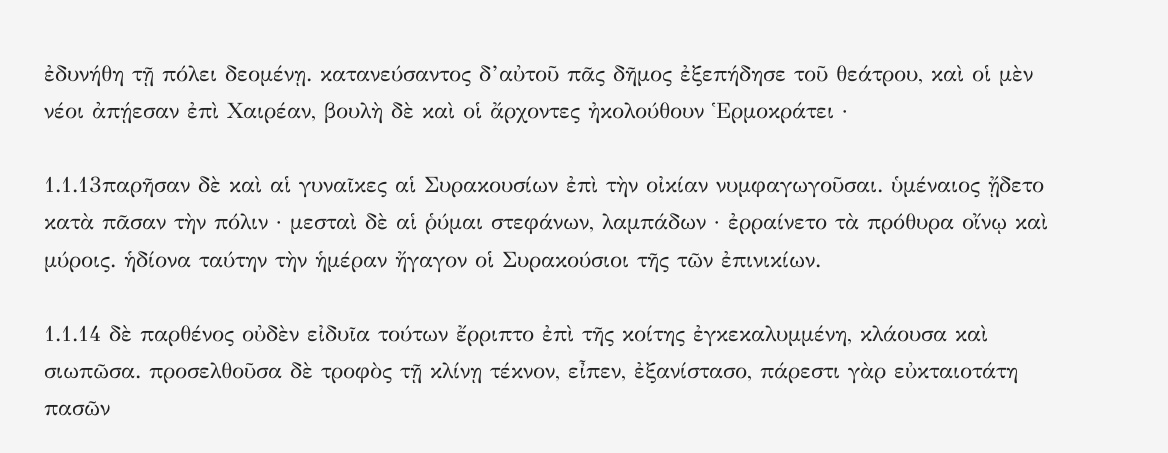ἐδυνήθη τῇ πόλει δεομένῃ. κατανεύσαντος δ’αὐτοῦ πᾶς δῆμος ἐξεπήδησε τοῦ θεάτρου, καὶ οἱ μὲν νέοι ἀπῄεσαν ἐπὶ Χαιρέαν, βουλὴ δὲ καὶ οἱ ἄρχοντες ἠκολούθουν Ἑρμοκράτει ·

1.1.13παρῆσαν δὲ καὶ αἱ γυναῖκες αἱ Συρακουσίων ἐπὶ τὴν οἰκίαν νυμφαγωγοῦσαι. ὑμέναιος ᾔδετο κατὰ πᾶσαν τὴν πόλιν · μεσταὶ δὲ αἱ ῥύμαι στεφάνων, λαμπάδων · ἐρραίνετο τὰ πρόθυρα οἴνῳ καὶ μύροις. ἡδίονα ταύτην τὴν ἡμέραν ἤγαγον οἱ Συρακούσιοι τῆς τῶν ἐπινικίων.

1.1.14 δὲ παρθένος οὐδὲν εἰδυῖα τούτων ἔρριπτο ἐπὶ τῆς κοίτης ἐγκεκαλυμμένη, κλάουσα καὶ σιωπῶσα. προσελθοῦσα δὲ τροφὸς τῇ κλίνῃ τέκνον, εἶπεν, ἐξανίστασο, πάρεστι γὰρ εὐκταιοτάτη πασῶν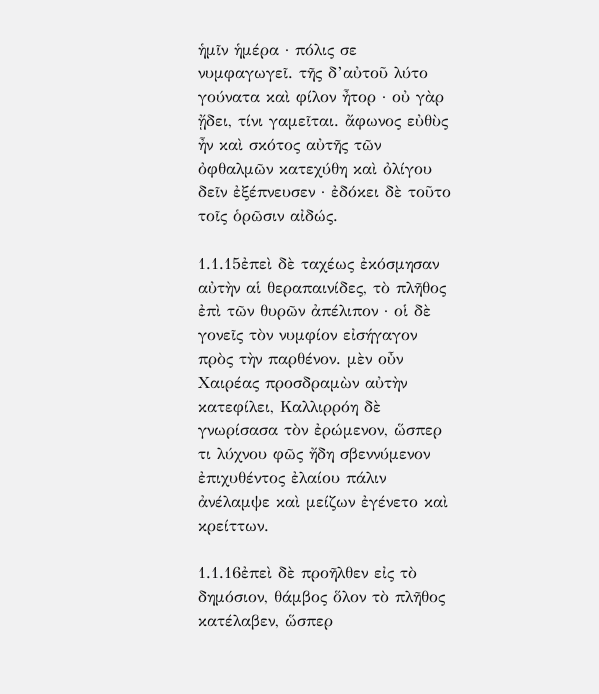ἡμῖν ἡμέρα · πόλις σε νυμφαγωγεῖ. τῆς δ’αὐτοῦ λύτο γούνατα καὶ φίλον ἦτορ · οὐ γὰρ ᾔδει, τίνι γαμεῖται. ἄφωνος εὐθὺς ἦν καὶ σκότος αὐτῆς τῶν ὀφθαλμῶν κατεχύθη καὶ ὀλίγου δεῖν ἐξέπνευσεν · ἐδόκει δὲ τοῦτο τοῖς ὁρῶσιν αἰδώς.

1.1.15ἐπεὶ δὲ ταχέως ἐκόσμησαν αὐτὴν αἱ θεραπαινίδες, τὸ πλῆθος ἐπὶ τῶν θυρῶν ἀπέλιπον · οἱ δὲ γονεῖς τὸν νυμφίον εἰσήγαγον πρὸς τὴν παρθένον. μὲν οὖν Χαιρέας προσδραμὼν αὐτὴν κατεφίλει, Καλλιρρόη δὲ γνωρίσασα τὸν ἐρώμενον, ὥσπερ τι λύχνου φῶς ἤδη σβεννύμενον ἐπιχυθέντος ἐλαίου πάλιν ἀνέλαμψε καὶ μείζων ἐγένετο καὶ κρείττων.

1.1.16ἐπεὶ δὲ προῆλθεν εἰς τὸ δημόσιον, θάμβος ὅλον τὸ πλῆθος κατέλαβεν, ὥσπερ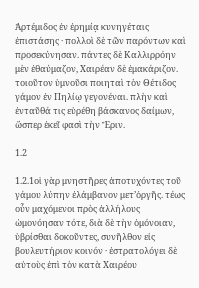Ἀρτέμιδος ἐν ἐρημίᾳ κυνηγέταις ἐπιστάσης · πολλοὶ δὲ τῶν παρόντων καὶ προσεκύνησαν. πάντες δὲ Καλλιρρόην μὲν ἐθαύμαζον, Χαιρέαν δὲ ἐμακάριζον. τοιοῦτον ὑμνοῦσι ποιηταὶ τὸν Θέτιδος γάμον ἐν Πηλίῳ γεγονέναι. πλὴν καὶ ἐνταῦθά τις εὑρέθη βάσκανος δαίμων, ὥσπερ ἐκεῖ φασὶ τὴν Ἔριν.

1.2

1.2.1οἱ γὰρ μνηστῆρες ἀποτυχόντες τοῦ γάμου λύπην ἐλάμβανον μετ’ὀργῆς. τέως οὖν μαχόμενοι πρὸς ἀλλήλους ὡμονόησαν τότε, διὰ δὲ τὴν ὁμόνοιαν, ὑβρίσθαι δοκοῦντες, συνῆλθον εἰς βουλευτήριον κοινόν · ἐστρατολόγει δὲ αὐτοὺς ἐπὶ τὸν κατὰ Χαιρέου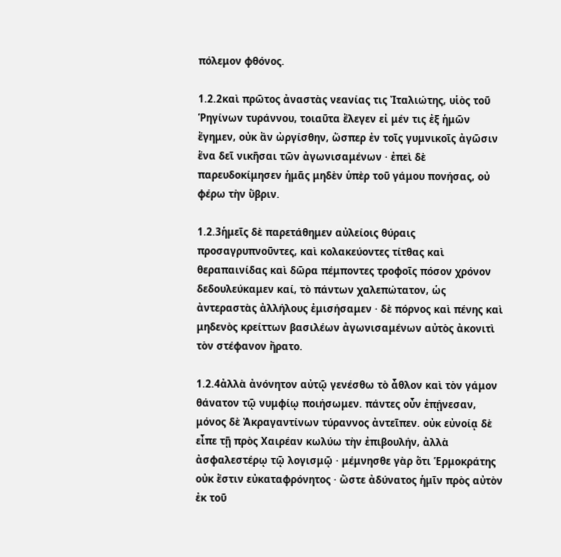πόλεμον φθόνος.

1.2.2καὶ πρῶτος ἀναστὰς νεανίας τις Ἰταλιώτης, υἱὸς τοῦ Ῥηγίνων τυράννου, τοιαῦτα ἔλεγεν εἰ μέν τις ἐξ ἡμῶν ἔγημεν, οὐκ ἂν ὠργίσθην, ὥσπερ ἐν τοῖς γυμνικοῖς ἀγῶσιν ἕνα δεῖ νικῆσαι τῶν ἀγωνισαμένων · ἐπεὶ δὲ παρευδοκίμησεν ἡμᾶς μηδὲν ὑπὲρ τοῦ γάμου πονήσας, οὐ φέρω τὴν ὕβριν.

1.2.3ἡμεῖς δὲ παρετάθημεν αὐλείοις θύραις προσαγρυπνοῦντες, καὶ κολακεύοντες τίτθας καὶ θεραπαινίδας καὶ δῶρα πέμποντες τροφοῖς πόσον χρόνον δεδουλεύκαμεν καί, τὸ πάντων χαλεπώτατον, ὡς ἀντεραστὰς ἀλλήλους ἐμισήσαμεν · δὲ πόρνος καὶ πένης καὶ μηδενὸς κρείττων βασιλέων ἀγωνισαμένων αὐτὸς ἀκονιτὶ τὸν στέφανον ἤρατο.

1.2.4ἀλλὰ ἀνόνητον αὐτῷ γενέσθω τὸ ἆθλον καὶ τὸν γάμον θάνατον τῷ νυμφίῳ ποιήσωμεν. πάντες οὖν ἐπῄνεσαν, μόνος δὲ Ἀκραγαντίνων τύραννος ἀντεῖπεν. οὐκ εὐνοίᾳ δὲ εἶπε τῇ πρὸς Χαιρέαν κωλύω τὴν ἐπιβουλήν, ἀλλὰ ἀσφαλεστέρῳ τῷ λογισμῷ · μέμνησθε γὰρ ὅτι Ἑρμοκράτης οὐκ ἔστιν εὐκαταφρόνητος · ὥστε ἀδύνατος ἡμῖν πρὸς αὐτὸν ἐκ τοῦ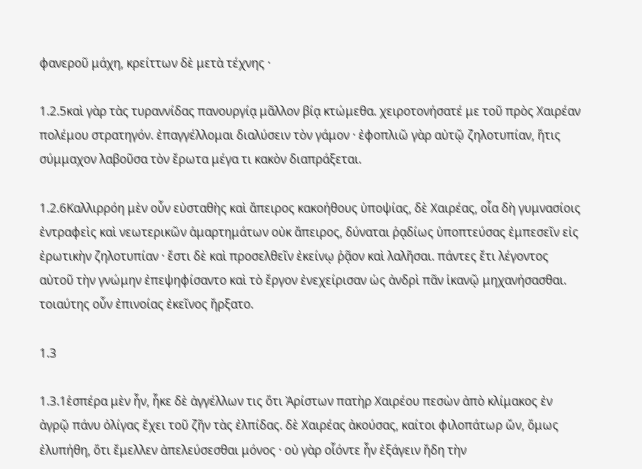φανεροῦ μάχη, κρείττων δὲ μετὰ τέχνης ·

1.2.5καὶ γὰρ τὰς τυραννίδας πανουργίᾳ μᾶλλον βίᾳ κτώμεθα. χειροτονήσατέ με τοῦ πρὸς Χαιρέαν πολέμου στρατηγόν. ἐπαγγέλλομαι διαλύσειν τὸν γάμον · ἐφοπλιῶ γὰρ αὐτῷ ζηλοτυπίαν, ἥτις σύμμαχον λαβοῦσα τὸν ἔρωτα μέγα τι κακὸν διαπράξεται.

1.2.6Καλλιρρόη μὲν οὖν εὐσταθὴς καὶ ἄπειρος κακοήθους ὑποψίας, δὲ Χαιρέας, οἷα δὴ γυμνασίοις ἐντραφεὶς καὶ νεωτερικῶν ἁμαρτημάτων οὐκ ἄπειρος, δύναται ῥᾳδίως ὑποπτεύσας ἐμπεσεῖν εἰς ἐρωτικὴν ζηλοτυπίαν · ἔστι δὲ καὶ προσελθεῖν ἐκείνῳ ῥᾷον καὶ λαλῆσαι. πάντες ἔτι λέγοντος αὐτοῦ τὴν γνώμην ἐπεψηφίσαντο καὶ τὸ ἔργον ἐνεχείρισαν ὡς ἀνδρὶ πᾶν ἱκανῷ μηχανήσασθαι. τοιαύτης οὖν ἐπινοίας ἐκεῖνος ἤρξατο.

1.3

1.3.1ἑσπέρα μὲν ἦν, ἧκε δὲ ἀγγέλλων τις ὅτι Ἀρίστων πατὴρ Χαιρέου πεσὼν ἀπὸ κλίμακος ἐν ἀγρῷ πάνυ ὀλίγας ἔχει τοῦ ζῆν τὰς ἐλπίδας. δὲ Χαιρέας ἀκούσας, καίτοι φιλοπάτωρ ὤν, ὅμως ἐλυπήθη, ὅτι ἔμελλεν ἀπελεύσεσθαι μόνος · οὐ γὰρ οἷόντε ἦν ἐξάγειν ἤδη τὴν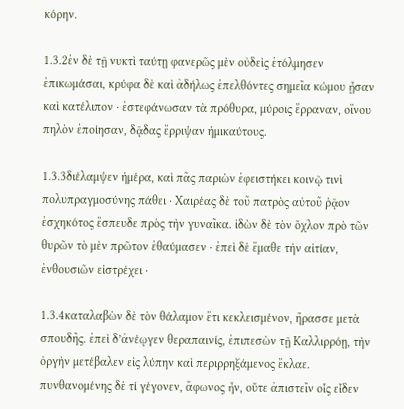κόρην.

1.3.2ἐν δὲ τῇ νυκτὶ ταύτῃ φανερῶς μὲν οὐδεὶς ἐτόλμησεν ἐπικωμάσαι, κρύφα δὲ καὶ ἀδήλως ἐπελθόντες σημεῖα κώμου ᾖσαν καὶ κατέλιπον · ἐστεφάνωσαν τὰ πρόθυρα, μύροις ἔρραναν, οἴνου πηλὸν ἐποίησαν, δᾷδας ἔρριψαν ἡμικαύτους.

1.3.3διέλαμψεν ἡμέρα, καὶ πᾶς παριὼν ἐφειστήκει κοινῷ τινὶ πολυπραγμοσύνης πάθει · Χαιρέας δὲ τοῦ πατρὸς αὐτοῦ ῥᾷον ἐσχηκότος ἔσπευδε πρὸς τὴν γυναῖκα. ἰδὼν δὲ τὸν ὄχλον πρὸ τῶν θυρῶν τὸ μὲν πρῶτον ἐθαύμασεν · ἐπεὶ δὲ ἔμαθε τὴν αἰτίαν, ἐνθουσιῶν εἰστρέχει ·

1.3.4καταλαβὼν δὲ τὸν θάλαμον ἔτι κεκλεισμένον, ἤρασσε μετὰ σπουδῆς. ἐπεὶ δ’ἀνέῳγεν θεραπαινίς, ἐπιπεσὼν τῇ Καλλιρρόῃ, τὴν ὀργὴν μετέβαλεν εἰς λύπην καὶ περιρρηξάμενος ἔκλαε. πυνθανομένης δὲ τί γέγονεν, ἄφωνος ἦν, οὔτε ἀπιστεῖν οἷς εἶδεν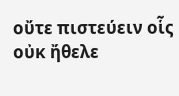οὔτε πιστεύειν οἷς οὐκ ἤθελε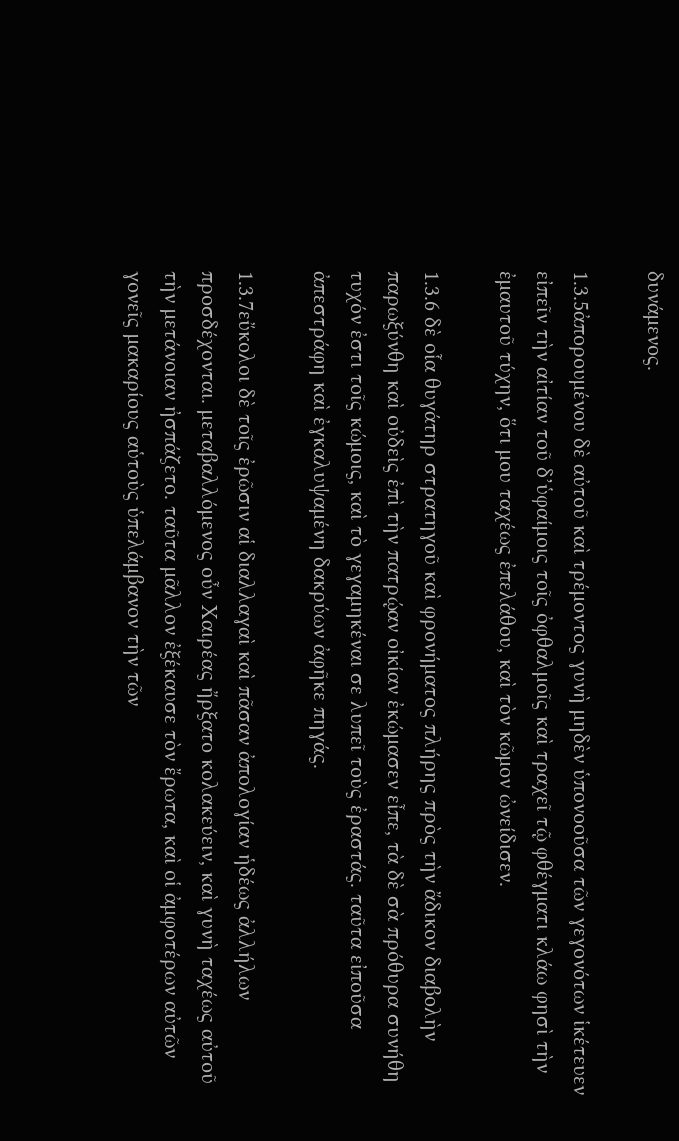δυνάμενος.

1.3.5ἀπορουμένου δὲ αὐτοῦ καὶ τρέμοντος γυνὴ μηδὲν ὑπονοοῦσα τῶν γεγονότων ἱκέτευεν εἰπεῖν τὴν αἰτίαν τοῦ δ’ὑφαίμοις τοῖς ὀφθαλμοῖς καὶ τραχεῖ τῷ φθέγματι κλάω φησὶ τὴν ἐμαυτοῦ τύχην, ὅτι μου ταχέως ἐπελάθου, καὶ τὸν κῶμον ὠνείδισεν.

1.3.6 δὲ οἷα θυγάτηρ στρατηγοῦ καὶ φρονήματος πλήρης πρὸς τὴν ἄδικον διαβολὴν παρωξύνθη καὶ οὐδεὶς ἐπὶ τὴν πατρῴαν οἰκίαν ἐκώμασεν εἶπε, τὰ δὲ σὰ πρόθυρα συνήθη τυχόν ἐστι τοῖς κώμοις, καὶ τὸ γεγαμηκέναι σε λυπεῖ τοὺς ἐραστάς. ταῦτα εἰποῦσα ἀπεστράφη καὶ ἐγκαλυψαμένη δακρύων ἀφῆκε πηγάς.

1.3.7εὔκολοι δὲ τοῖς ἐρῶσιν αἱ διαλλαγαὶ καὶ πᾶσαν ἀπολογίαν ἡδέως ἀλλήλων προσδέχονται. μεταβαλλόμενος οὖν Χαιρέας ἤρξατο κολακεύειν, καὶ γυνὴ ταχέως αὐτοῦ τὴν μετάνοιαν ἠσπάζετο. ταῦτα μᾶλλον ἐξέκαυσε τὸν ἔρωτα, καὶ οἱ ἀμφοτέρων αὐτῶν γονεῖς μακαρίους αὑτοὺς ὑπελάμβανον τὴν τῶν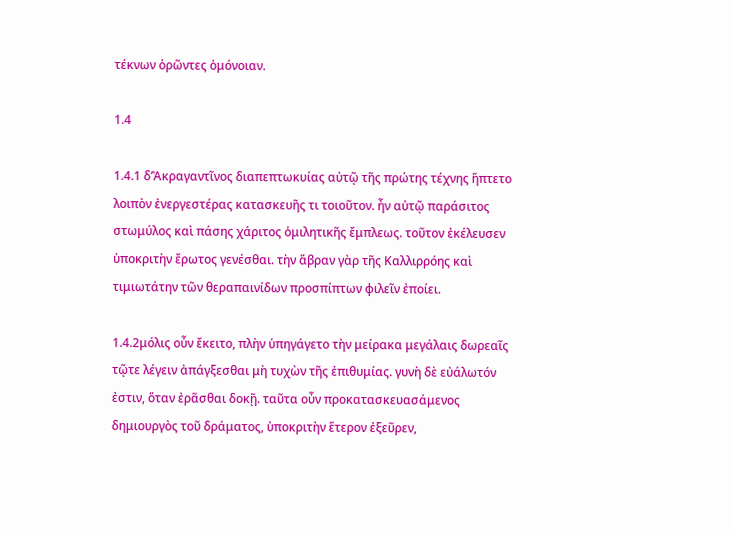τέκνων ὁρῶντες ὁμόνοιαν.

1.4

1.4.1 δ’Ἀκραγαντῖνος διαπεπτωκυίας αὐτῷ τῆς πρώτης τέχνης ἥπτετο λοιπὸν ἐνεργεστέρας κατασκευῆς τι τοιοῦτον. ἦν αὐτῷ παράσιτος στωμύλος καὶ πάσης χάριτος ὁμιλητικῆς ἔμπλεως. τοῦτον ἐκέλευσεν ὑποκριτὴν ἔρωτος γενέσθαι. τὴν ἅβραν γὰρ τῆς Καλλιρρόης καὶ τιμιωτάτην τῶν θεραπαινίδων προσπίπτων φιλεῖν ἐποίει.

1.4.2μόλις οὖν ἔκειτο, πλὴν ὑπηγάγετο τὴν μείρακα μεγάλαις δωρεαῖς τῷτε λέγειν ἀπάγξεσθαι μὴ τυχὼν τῆς ἐπιθυμίας. γυνὴ δὲ εὐάλωτόν ἐστιν, ὅταν ἐρᾶσθαι δοκῇ. ταῦτα οὖν προκατασκευασάμενος δημιουργὸς τοῦ δράματος, ὑποκριτὴν ἕτερον ἐξεῦρεν,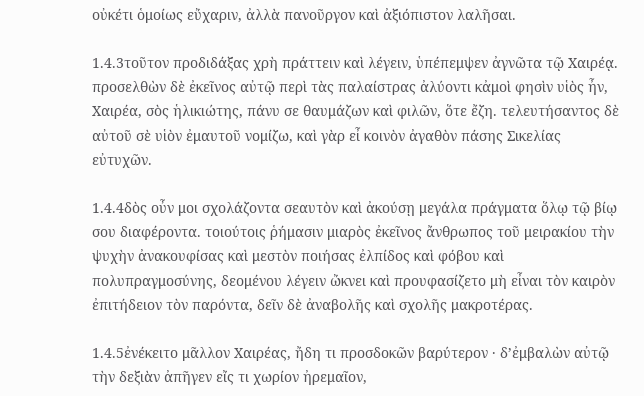οὐκέτι ὁμοίως εὔχαριν, ἀλλὰ πανοῦργον καὶ ἀξιόπιστον λαλῆσαι.

1.4.3τοῦτον προδιδάξας χρὴ πράττειν καὶ λέγειν, ὑπέπεμψεν ἀγνῶτα τῷ Χαιρέᾳ. προσελθὼν δὲ ἐκεῖνος αὐτῷ περὶ τὰς παλαίστρας ἀλύοντι κἀμοὶ φησὶν υἱὸς ἦν, Χαιρέα, σὸς ἡλικιώτης, πάνυ σε θαυμάζων καὶ φιλῶν, ὅτε ἔζη. τελευτήσαντος δὲ αὐτοῦ σὲ υἱὸν ἐμαυτοῦ νομίζω, καὶ γὰρ εἶ κοινὸν ἀγαθὸν πάσης Σικελίας εὐτυχῶν.

1.4.4δὸς οὖν μοι σχολάζοντα σεαυτὸν καὶ ἀκούσῃ μεγάλα πράγματα ὅλῳ τῷ βίῳ σου διαφέροντα. τοιούτοις ῥήμασιν μιαρὸς ἐκεῖνος ἄνθρωπος τοῦ μειρακίου τὴν ψυχὴν ἀνακουφίσας καὶ μεστὸν ποιήσας ἐλπίδος καὶ φόβου καὶ πολυπραγμοσύνης, δεομένου λέγειν ὤκνει καὶ προυφασίζετο μὴ εἶναι τὸν καιρὸν ἐπιτήδειον τὸν παρόντα, δεῖν δὲ ἀναβολῆς καὶ σχολῆς μακροτέρας.

1.4.5ἐνέκειτο μᾶλλον Χαιρέας, ἤδη τι προσδοκῶν βαρύτερον · δ’ἐμβαλὼν αὐτῷ τὴν δεξιὰν ἀπῆγεν εἴς τι χωρίον ἠρεμαῖον,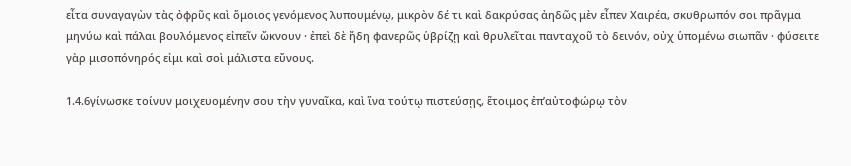εἶτα συναγαγὼν τὰς ὀφρῦς καὶ ὅμοιος γενόμενος λυπουμένῳ, μικρὸν δέ τι καὶ δακρύσας ἀηδῶς μὲν εἶπεν Χαιρέα, σκυθρωπόν σοι πρᾶγμα μηνύω καὶ πάλαι βουλόμενος εἰπεῖν ὤκνουν · ἐπεὶ δὲ ἤδη φανερῶς ὑβρίζῃ καὶ θρυλεῖται πανταχοῦ τὸ δεινόν, οὐχ ὑπομένω σιωπᾶν · φύσειτε γὰρ μισοπόνηρός εἰμι καὶ σοὶ μάλιστα εὔνους.

1.4.6γίνωσκε τοίνυν μοιχευομένην σου τὴν γυναῖκα, καὶ ἵνα τούτῳ πιστεύσῃς, ἕτοιμος ἐπ’αὐτοφώρῳ τὸν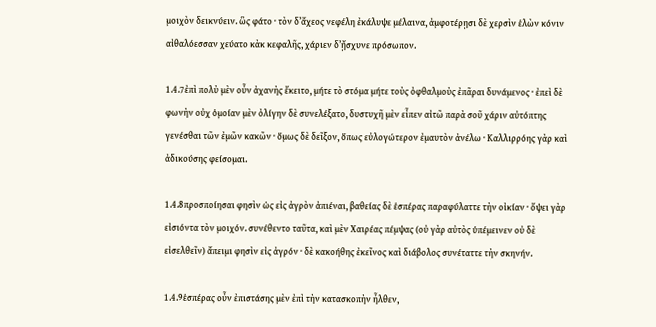μοιχὸν δεικνύειν. ὣς φάτο · τὸν δ’ἄχεος νεφέλη ἐκάλυψε μέλαινα, ἀμφοτέρῃσι δὲ χερσὶν ἑλὼν κόνιν αἰθαλόεσσαν χεύατο κὰκ κεφαλῆς, χάριεν δ’ᾔσχυνε πρόσωπον.

1.4.7ἐπὶ πολὺ μὲν οὖν ἀχανὴς ἔκειτο, μήτε τὸ στόμα μήτε τοὺς ὀφθαλμοὺς ἐπᾶραι δυνάμενος · ἐπεὶ δὲ φωνὴν οὐχ ὁμοίαν μὲν ὀλίγην δὲ συνελέξατο, δυστυχῆ μὲν εἶπεν αἰτῶ παρὰ σοῦ χάριν αὐτόπτης γενέσθαι τῶν ἐμῶν κακῶν · ὅμως δὲ δεῖξον, ὅπως εὐλογώτερον ἐμαυτὸν ἀνέλω · Καλλιρρόης γὰρ καὶ ἀδικούσης φείσομαι.

1.4.8προσποίησαι φησὶν ὡς εἰς ἀγρὸν ἀπιέναι, βαθείας δὲ ἑσπέρας παραφύλαττε τὴν οἰκίαν · ὄψει γὰρ εἰσιόντα τὸν μοιχόν. συνέθεντο ταῦτα, καὶ μὲν Χαιρέας πέμψας (οὐ γὰρ αὐτὸς ὑπέμεινεν οὐ δὲ εἰσελθεῖν) ἄπειμι φησὶν εἰς ἀγρόν · δὲ κακοήθης ἐκεῖνος καὶ διάβολος συνέταττε τὴν σκηνήν.

1.4.9ἑσπέρας οὖν ἐπιστάσης μὲν ἐπὶ τὴν κατασκοπὴν ἦλθεν,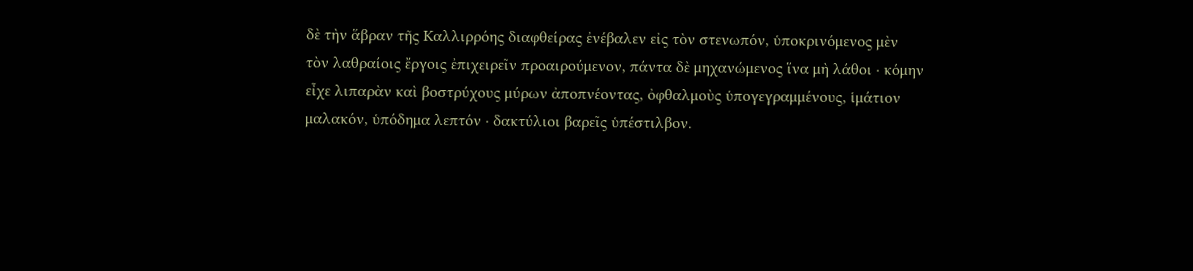δὲ τὴν ἅβραν τῆς Καλλιρρόης διαφθείρας ἐνέβαλεν εἰς τὸν στενωπόν, ὑποκρινόμενος μὲν τὸν λαθραίοις ἔργοις ἐπιχειρεῖν προαιρούμενον, πάντα δὲ μηχανώμενος ἵνα μὴ λάθοι · κόμην εἶχε λιπαρὰν καὶ βοστρύχους μύρων ἀποπνέοντας, ὀφθαλμοὺς ὑπογεγραμμένους, ἱμάτιον μαλακόν, ὑπόδημα λεπτόν · δακτύλιοι βαρεῖς ὑπέστιλβον.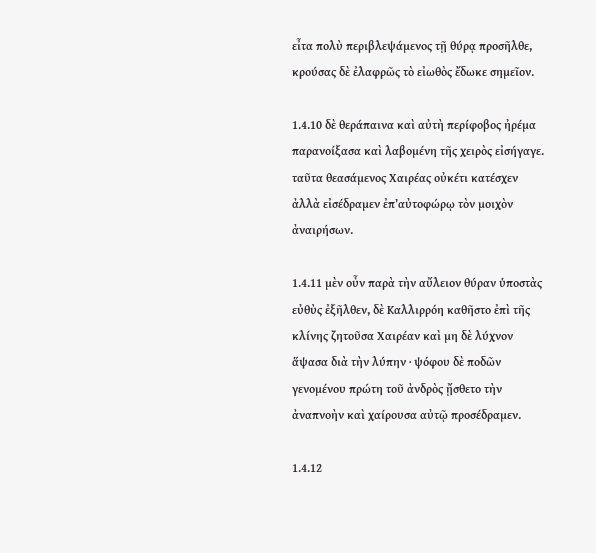εἶτα πολὺ περιβλεψάμενος τῇ θύρᾳ προσῆλθε, κρούσας δὲ ἐλαφρῶς τὸ εἰωθὸς ἔδωκε σημεῖον.

1.4.10 δὲ θεράπαινα καὶ αὐτὴ περίφοβος ἠρέμα παρανοίξασα καὶ λαβομένη τῆς χειρὸς εἰσήγαγε. ταῦτα θεασάμενος Χαιρέας οὐκέτι κατέσχεν ἀλλὰ εἰσέδραμεν ἐπ’αὐτοφώρῳ τὸν μοιχὸν ἀναιρήσων.

1.4.11 μὲν οὖν παρὰ τὴν αὔλειον θύραν ὑποστὰς εὐθὺς ἐξῆλθεν, δὲ Καλλιρρόη καθῆστο ἐπὶ τῆς κλίνης ζητοῦσα Χαιρέαν καὶ μη δὲ λύχνον ἅψασα διὰ τὴν λύπην · ψόφου δὲ ποδῶν γενομένου πρώτη τοῦ ἀνδρὸς ᾔσθετο τὴν ἀναπνοὴν καὶ χαίρουσα αὐτῷ προσέδραμεν.

1.4.12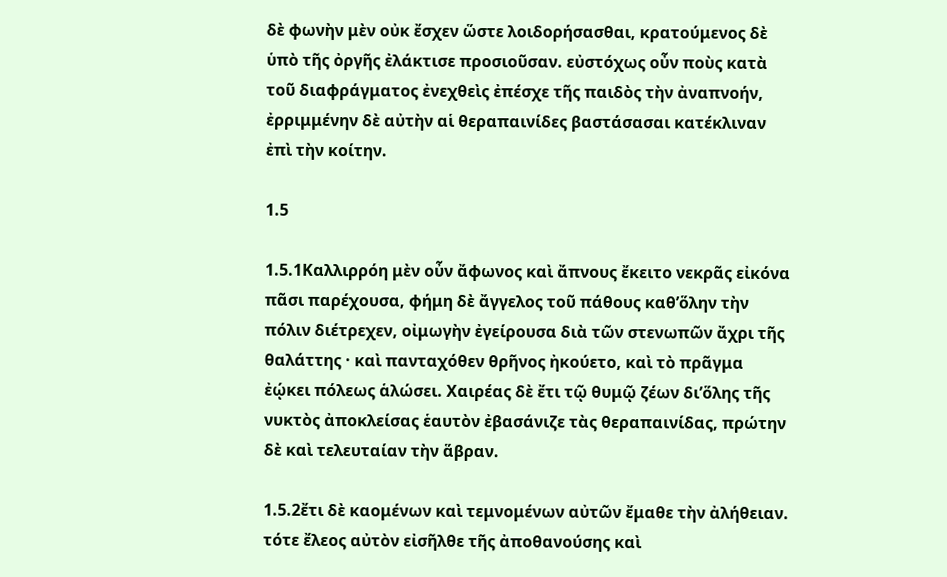δὲ φωνὴν μὲν οὐκ ἔσχεν ὥστε λοιδορήσασθαι, κρατούμενος δὲ ὑπὸ τῆς ὀργῆς ἐλάκτισε προσιοῦσαν. εὐστόχως οὖν ποὺς κατὰ τοῦ διαφράγματος ἐνεχθεὶς ἐπέσχε τῆς παιδὸς τὴν ἀναπνοήν, ἐρριμμένην δὲ αὐτὴν αἱ θεραπαινίδες βαστάσασαι κατέκλιναν ἐπὶ τὴν κοίτην.

1.5

1.5.1Καλλιρρόη μὲν οὖν ἄφωνος καὶ ἄπνους ἔκειτο νεκρᾶς εἰκόνα πᾶσι παρέχουσα, φήμη δὲ ἄγγελος τοῦ πάθους καθ’ὅλην τὴν πόλιν διέτρεχεν, οἰμωγὴν ἐγείρουσα διὰ τῶν στενωπῶν ἄχρι τῆς θαλάττης · καὶ πανταχόθεν θρῆνος ἠκούετο, καὶ τὸ πρᾶγμα ἐῴκει πόλεως ἁλώσει. Χαιρέας δὲ ἔτι τῷ θυμῷ ζέων δι’ὅλης τῆς νυκτὸς ἀποκλείσας ἑαυτὸν ἐβασάνιζε τὰς θεραπαινίδας, πρώτην δὲ καὶ τελευταίαν τὴν ἅβραν.

1.5.2ἔτι δὲ καομένων καὶ τεμνομένων αὐτῶν ἔμαθε τὴν ἀλήθειαν. τότε ἔλεος αὐτὸν εἰσῆλθε τῆς ἀποθανούσης καὶ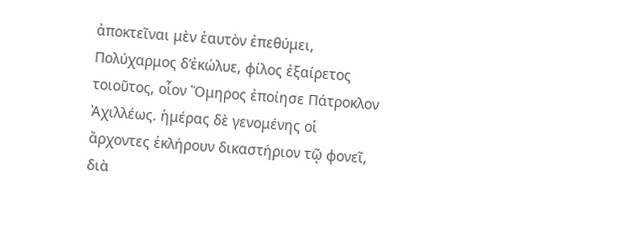ἀποκτεῖναι μὲν ἑαυτὸν ἐπεθύμει, Πολύχαρμος δ’ἐκώλυε, φίλος ἐξαίρετος τοιοῦτος, οἷον Ὅμηρος ἐποίησε Πάτροκλον Ἀχιλλέως. ἡμέρας δὲ γενομένης οἱ ἄρχοντες ἐκλήρουν δικαστήριον τῷ φονεῖ, διὰ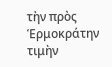τὴν πρὸς Ἑρμοκράτην τιμὴν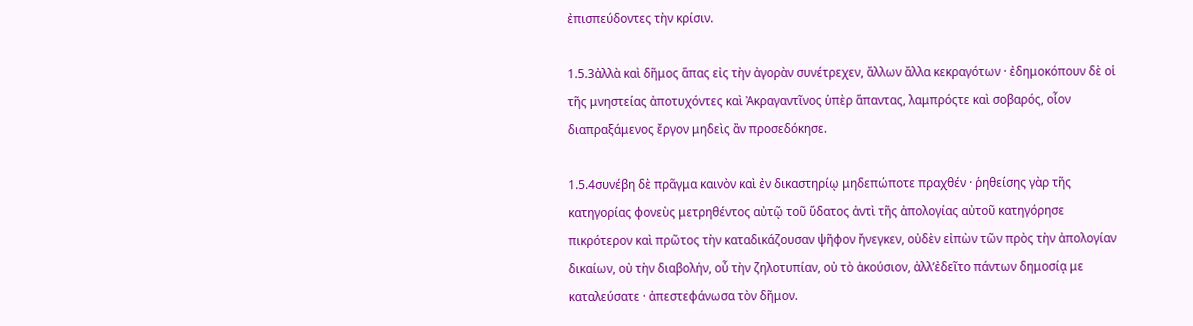ἐπισπεύδοντες τὴν κρίσιν.

1.5.3ἀλλὰ καὶ δῆμος ἅπας εἰς τὴν ἀγορὰν συνέτρεχεν, ἄλλων ἄλλα κεκραγότων · ἐδημοκόπουν δὲ οἱ τῆς μνηστείας ἀποτυχόντες καὶ Ἀκραγαντῖνος ὑπὲρ ἅπαντας, λαμπρόςτε καὶ σοβαρός, οἷον διαπραξάμενος ἔργον μηδεὶς ἂν προσεδόκησε.

1.5.4συνέβη δὲ πρᾶγμα καινὸν καὶ ἐν δικαστηρίῳ μηδεπώποτε πραχθέν · ῥηθείσης γὰρ τῆς κατηγορίας φονεὺς μετρηθέντος αὐτῷ τοῦ ὕδατος ἀντὶ τῆς ἀπολογίας αὐτοῦ κατηγόρησε πικρότερον καὶ πρῶτος τὴν καταδικάζουσαν ψῆφον ἤνεγκεν, οὐδὲν εἰπὼν τῶν πρὸς τὴν ἀπολογίαν δικαίων, οὐ τὴν διαβολήν, οὖ τὴν ζηλοτυπίαν, οὐ τὸ ἀκούσιον, ἀλλ’ἐδεῖτο πάντων δημοσίᾳ με καταλεύσατε · ἀπεστεφάνωσα τὸν δῆμον.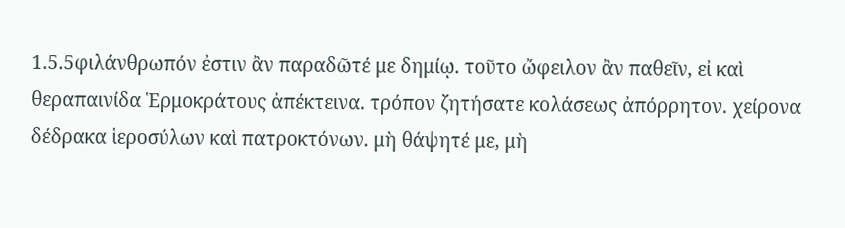1.5.5φιλάνθρωπόν ἐστιν ἂν παραδῶτέ με δημίῳ. τοῦτο ὤφειλον ἂν παθεῖν, εἰ καὶ θεραπαινίδα Ἑρμοκράτους ἀπέκτεινα. τρόπον ζητήσατε κολάσεως ἀπόρρητον. χείρονα δέδρακα ἱεροσύλων καὶ πατροκτόνων. μὴ θάψητέ με, μὴ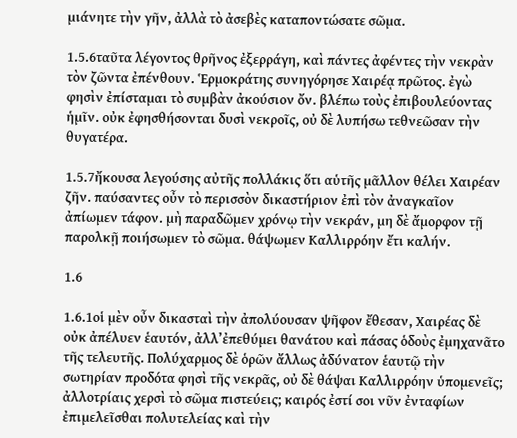μιάνητε τὴν γῆν, ἀλλὰ τὸ ἀσεβὲς καταποντώσατε σῶμα.

1.5.6ταῦτα λέγοντος θρῆνος ἐξερράγη, καὶ πάντες ἀφέντες τὴν νεκρὰν τὸν ζῶντα ἐπένθουν. Ἑρμοκράτης συνηγόρησε Χαιρέᾳ πρῶτος. ἐγὼ φησὶν ἐπίσταμαι τὸ συμβὰν ἀκούσιον ὄν. βλέπω τοὺς ἐπιβουλεύοντας ἡμῖν. οὐκ ἐφησθήσονται δυσὶ νεκροῖς, οὐ δὲ λυπήσω τεθνεῶσαν τὴν θυγατέρα.

1.5.7ἤκουσα λεγούσης αὐτῆς πολλάκις ὅτι αὑτῆς μᾶλλον θέλει Χαιρέαν ζῆν. παύσαντες οὖν τὸ περισσὸν δικαστήριον ἐπὶ τὸν ἀναγκαῖον ἀπίωμεν τάφον. μὴ παραδῶμεν χρόνῳ τὴν νεκράν, μη δὲ ἄμορφον τῇ παρολκῇ ποιήσωμεν τὸ σῶμα. θάψωμεν Καλλιρρόην ἔτι καλήν.

1.6

1.6.1οἱ μὲν οὖν δικασταὶ τὴν ἀπολύουσαν ψῆφον ἔθεσαν, Χαιρέας δὲ οὐκ ἀπέλυεν ἑαυτόν, ἀλλ’ἐπεθύμει θανάτου καὶ πάσας ὁδοὺς ἐμηχανᾶτο τῆς τελευτῆς. Πολύχαρμος δὲ ὁρῶν ἄλλως ἀδύνατον ἑαυτῷ τὴν σωτηρίαν προδότα φησὶ τῆς νεκρᾶς, οὐ δὲ θάψαι Καλλιρρόην ὑπομενεῖς; ἀλλοτρίαις χερσὶ τὸ σῶμα πιστεύεις; καιρός ἐστί σοι νῦν ἐνταφίων ἐπιμελεῖσθαι πολυτελείας καὶ τὴν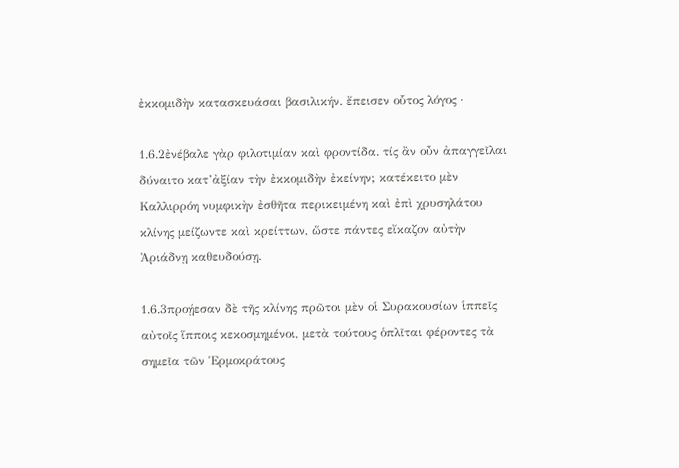ἐκκομιδὴν κατασκευάσαι βασιλικήν. ἔπεισεν οὗτος λόγος ·

1.6.2ἐνέβαλε γὰρ φιλοτιμίαν καὶ φροντίδα. τίς ἂν οὖν ἀπαγγεῖλαι δύναιτο κατ’ἀξίαν τὴν ἐκκομιδὴν ἐκείνην; κατέκειτο μὲν Καλλιρρόη νυμφικὴν ἐσθῆτα περικειμένη καὶ ἐπὶ χρυσηλάτου κλίνης μείζωντε καὶ κρείττων, ὥστε πάντες εἴκαζον αὐτὴν Ἀριάδνῃ καθευδούσῃ.

1.6.3προῄεσαν δὲ τῆς κλίνης πρῶτοι μὲν οἱ Συρακουσίων ἱππεῖς αὐτοῖς ἵπποις κεκοσμημένοι, μετὰ τούτους ὁπλῖται φέροντες τὰ σημεῖα τῶν Ἑρμοκράτους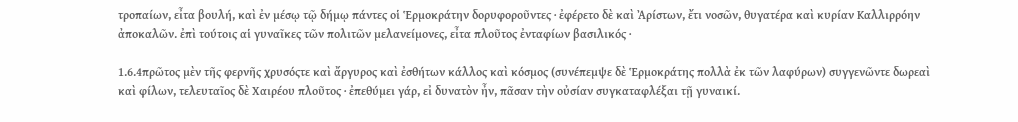τροπαίων, εἶτα βουλή, καὶ ἐν μέσῳ τῷ δήμῳ πάντες οἱ Ἑρμοκράτην δορυφοροῦντες · ἐφέρετο δὲ καὶ Ἀρίστων, ἔτι νοσῶν, θυγατέρα καὶ κυρίαν Καλλιρρόην ἀποκαλῶν. ἐπὶ τούτοις αἱ γυναῖκες τῶν πολιτῶν μελανείμονες, εἶτα πλοῦτος ἐνταφίων βασιλικός ·

1.6.4πρῶτος μὲν τῆς φερνῆς χρυσόςτε καὶ ἄργυρος καὶ ἐσθήτων κάλλος καὶ κόσμος (συνέπεμψε δὲ Ἑρμοκράτης πολλὰ ἐκ τῶν λαφύρων) συγγενῶντε δωρεαὶ καὶ φίλων, τελευταῖος δὲ Χαιρέου πλοῦτος · ἐπεθύμει γάρ, εἰ δυνατὸν ἦν, πᾶσαν τὴν οὐσίαν συγκαταφλέξαι τῇ γυναικί.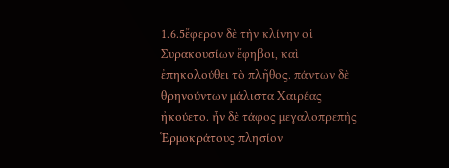1.6.5ἔφερον δὲ τὴν κλίνην οἱ Συρακουσίων ἔφηβοι, καὶ ἐπηκολούθει τὸ πλῆθος. πάντων δὲ θρηνούντων μάλιστα Χαιρέας ἠκούετο. ἦν δὲ τάφος μεγαλοπρεπὴς Ἑρμοκράτους πλησίον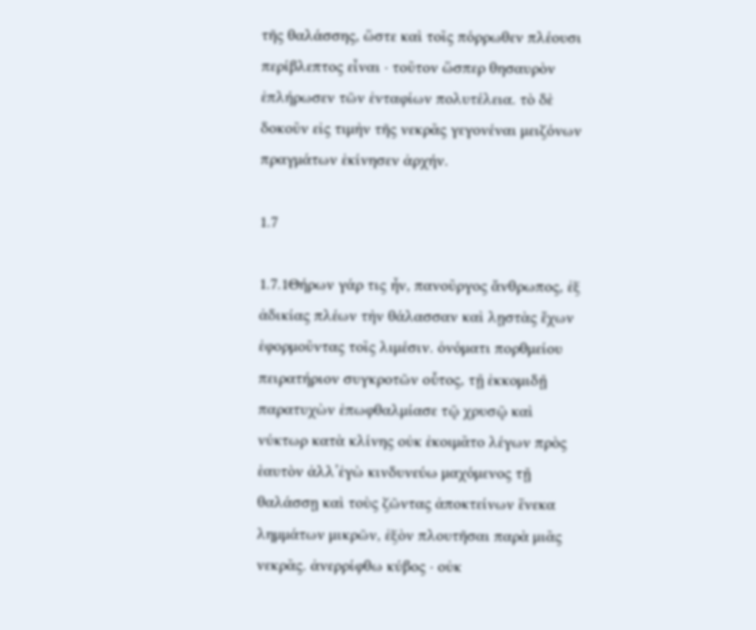τῆς θαλάσσης, ὥστε καὶ τοῖς πόρρωθεν πλέουσι περίβλεπτος εἶναι · τοῦτον ὥσπερ θησαυρὸν ἐπλήρωσεν τῶν ἐνταφίων πολυτέλεια. τὸ δὲ δοκοῦν εἰς τιμὴν τῆς νεκρᾶς γεγονέναι μειζόνων πραγμάτων ἐκίνησεν ἀρχήν.

1.7

1.7.1Θήρων γάρ τις ἦν, πανοῦργος ἄνθρωπος, ἐξ ἀδικίας πλέων τὴν θάλασσαν καὶ λῃστὰς ἔχων ἐφορμοῦντας τοῖς λιμέσιν. ὀνόματι πορθμείου πειρατήριον συγκροτῶν οὗτος, τῇ ἐκκομιδῇ παρατυχὼν ἐπωφθαλμίασε τῷ χρυσῷ καὶ νύκτωρ κατὰ κλίνης οὐκ ἐκοιμᾶτο λέγων πρὸς ἑαυτὸν ἀλλ’ἐγὼ κινδυνεύω μαχόμενος τῇ θαλάσσῃ καὶ τοὺς ζῶντας ἀποκτείνων ἕνεκα λημμάτων μικρῶν, ἐξὸν πλουτῆσαι παρὰ μιᾶς νεκρᾶς. ἀνερρίφθω κύβος · οὐκ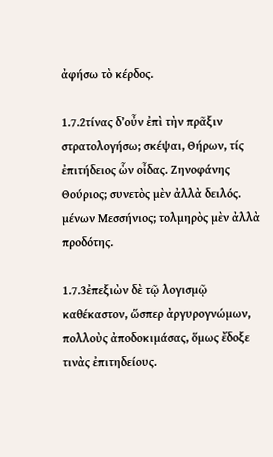ἀφήσω τὸ κέρδος.

1.7.2τίνας δ’οὖν ἐπὶ τὴν πρᾶξιν στρατολογήσω; σκέψαι, Θήρων, τίς ἐπιτήδειος ὧν οἶδας. Ζηνοφάνης Θούριος; συνετὸς μὲν ἀλλὰ δειλός. μένων Μεσσήνιος; τολμηρὸς μὲν ἀλλὰ προδότης.

1.7.3ἐπεξιὼν δὲ τῷ λογισμῷ καθέκαστον, ὥσπερ ἀργυρογνώμων, πολλοὺς ἀποδοκιμάσας, ὅμως ἔδοξε τινὰς ἐπιτηδείους.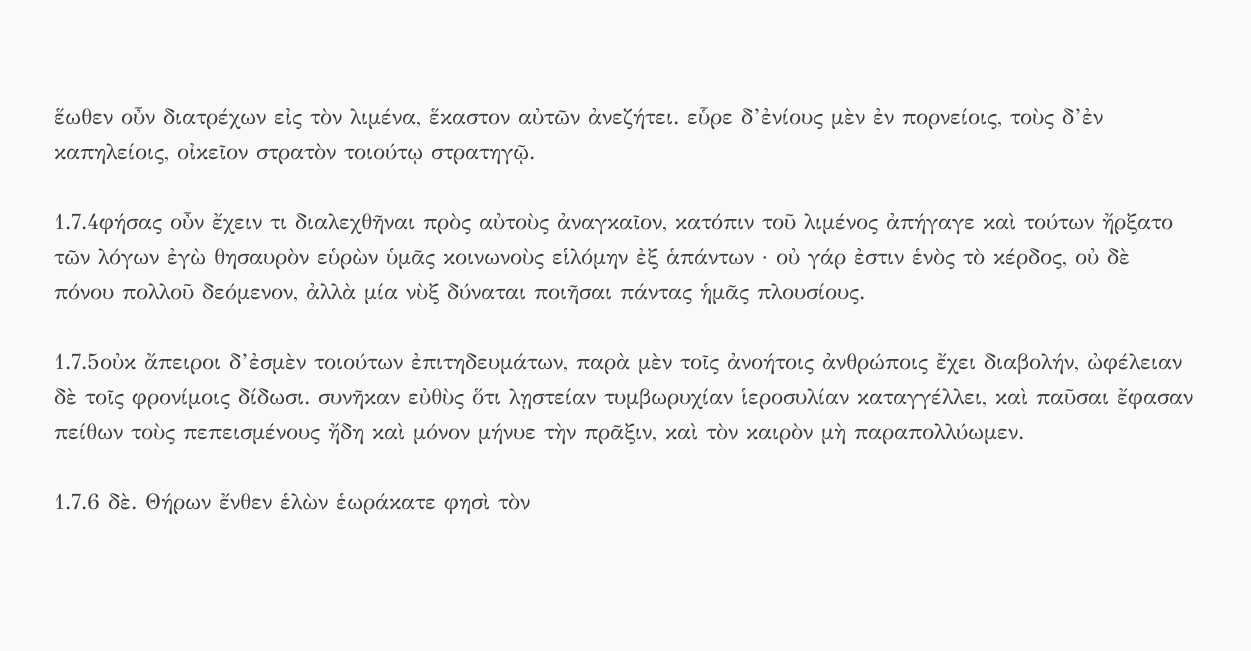ἕωθεν οὖν διατρέχων εἰς τὸν λιμένα, ἕκαστον αὐτῶν ἀνεζήτει. εὗρε δ’ἐνίους μὲν ἐν πορνείοις, τοὺς δ’ἐν καπηλείοις, οἰκεῖον στρατὸν τοιούτῳ στρατηγῷ.

1.7.4φήσας οὖν ἔχειν τι διαλεχθῆναι πρὸς αὐτοὺς ἀναγκαῖον, κατόπιν τοῦ λιμένος ἀπήγαγε καὶ τούτων ἤρξατο τῶν λόγων ἐγὼ θησαυρὸν εὑρὼν ὑμᾶς κοινωνοὺς εἱλόμην ἐξ ἁπάντων · οὐ γάρ ἐστιν ἑνὸς τὸ κέρδος, οὐ δὲ πόνου πολλοῦ δεόμενον, ἀλλὰ μία νὺξ δύναται ποιῆσαι πάντας ἡμᾶς πλουσίους.

1.7.5οὐκ ἄπειροι δ’ἐσμὲν τοιούτων ἐπιτηδευμάτων, παρὰ μὲν τοῖς ἀνοήτοις ἀνθρώποις ἔχει διαβολήν, ὠφέλειαν δὲ τοῖς φρονίμοις δίδωσι. συνῆκαν εὐθὺς ὅτι λῃστείαν τυμβωρυχίαν ἱεροσυλίαν καταγγέλλει, καὶ παῦσαι ἔφασαν πείθων τοὺς πεπεισμένους ἤδη καὶ μόνον μήνυε τὴν πρᾶξιν, καὶ τὸν καιρὸν μὴ παραπολλύωμεν.

1.7.6 δὲ. Θήρων ἔνθεν ἑλὼν ἑωράκατε φησὶ τὸν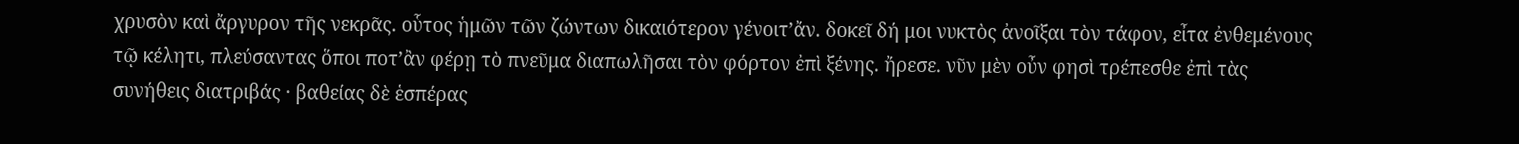χρυσὸν καὶ ἄργυρον τῆς νεκρᾶς. οὗτος ἡμῶν τῶν ζώντων δικαιότερον γένοιτ’ἄν. δοκεῖ δή μοι νυκτὸς ἀνοῖξαι τὸν τάφον, εἶτα ἐνθεμένους τῷ κέλητι, πλεύσαντας ὅποι ποτ’ἂν φέρῃ τὸ πνεῦμα διαπωλῆσαι τὸν φόρτον ἐπὶ ξένης. ἤρεσε. νῦν μὲν οὖν φησὶ τρέπεσθε ἐπὶ τὰς συνήθεις διατριβάς · βαθείας δὲ ἑσπέρας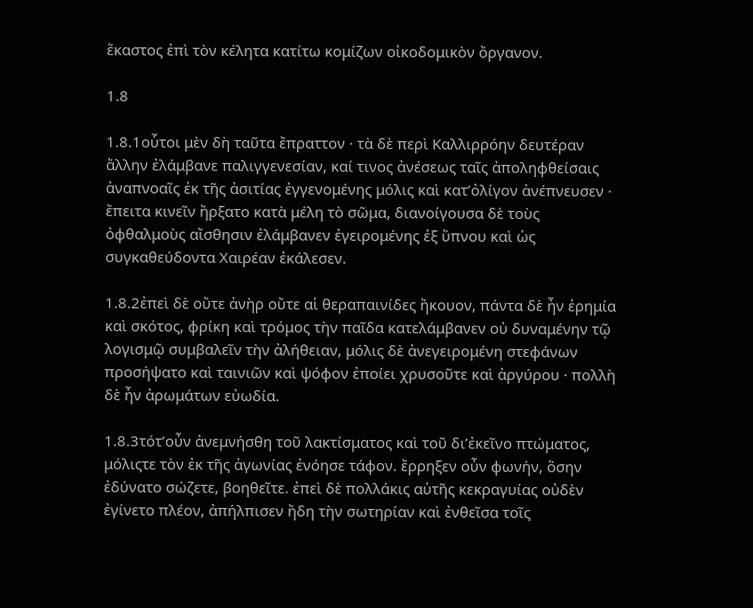ἕκαστος ἐπὶ τὸν κέλητα κατίτω κομίζων οἰκοδομικὸν ὄργανον.

1.8

1.8.1οὗτοι μὲν δὴ ταῦτα ἔπραττον · τὰ δὲ περὶ Καλλιρρόην δευτέραν ἄλλην ἐλάμβανε παλιγγενεσίαν, καί τινος ἀνέσεως ταῖς ἀποληφθείσαις ἀναπνοαῖς ἐκ τῆς ἀσιτίας ἐγγενομένης μόλις καὶ κατ’ὀλίγον ἀνέπνευσεν · ἔπειτα κινεῖν ἤρξατο κατὰ μέλη τὸ σῶμα, διανοίγουσα δὲ τοὺς ὀφθαλμοὺς αἴσθησιν ἐλάμβανεν ἐγειρομένης ἐξ ὕπνου καὶ ὡς συγκαθεύδοντα Χαιρέαν ἐκάλεσεν.

1.8.2ἐπεὶ δὲ οὔτε ἀνὴρ οὔτε αἱ θεραπαινίδες ἤκουον, πάντα δὲ ἦν ἐρημία καὶ σκότος, φρίκη καὶ τρόμος τὴν παῖδα κατελάμβανεν οὐ δυναμένην τῷ λογισμῷ συμβαλεῖν τὴν ἀλήθειαν, μόλις δὲ ἀνεγειρομένη στεφάνων προσήψατο καὶ ταινιῶν καὶ ψόφον ἐποίει χρυσοῦτε καὶ ἀργύρου · πολλὴ δὲ ἦν ἀρωμάτων εὐωδία.

1.8.3τότ’οὖν ἀνεμνήσθη τοῦ λακτίσματος καὶ τοῦ δι’ἐκεῖνο πτώματος, μόλιςτε τὸν ἐκ τῆς ἀγωνίας ἐνόησε τάφον. ἔρρηξεν οὖν φωνήν, ὅσην ἐδύνατο σώζετε, βοηθεῖτε. ἐπεὶ δὲ πολλάκις αὐτῆς κεκραγυίας οὐδὲν ἐγίνετο πλέον, ἀπήλπισεν ἤδη τὴν σωτηρίαν καὶ ἐνθεῖσα τοῖς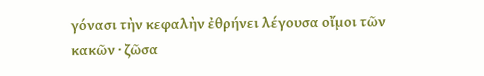γόνασι τὴν κεφαλὴν ἐθρήνει λέγουσα οἴμοι τῶν κακῶν · ζῶσα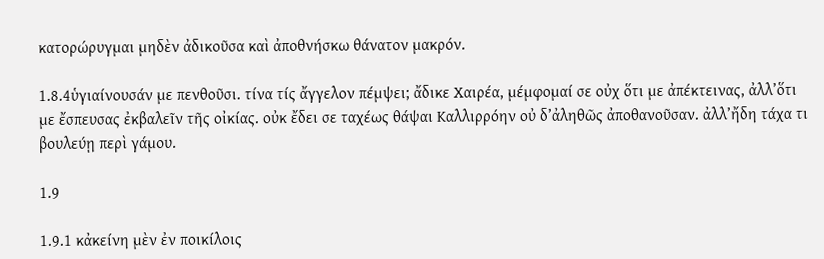κατορώρυγμαι μηδὲν ἀδικοῦσα καὶ ἀποθνήσκω θάνατον μακρόν.

1.8.4ὑγιαίνουσάν με πενθοῦσι. τίνα τίς ἄγγελον πέμψει; ἄδικε Χαιρέα, μέμφομαί σε οὐχ ὅτι με ἀπέκτεινας, ἀλλ’ὅτι με ἔσπευσας ἐκβαλεῖν τῆς οἰκίας. οὐκ ἔδει σε ταχέως θάψαι Καλλιρρόην οὐ δ’ἀληθῶς ἀποθανοῦσαν. ἀλλ’ἤδη τάχα τι βουλεύῃ περὶ γάμου.

1.9

1.9.1 κἀκείνη μὲν ἐν ποικίλοις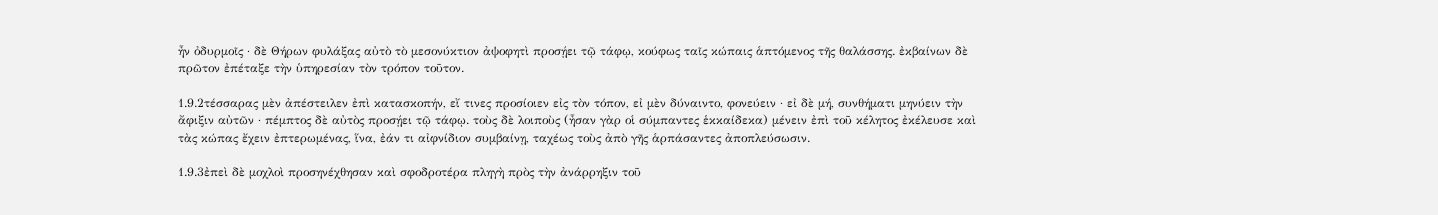ἦν ὀδυρμοῖς · δὲ Θήρων φυλάξας αὐτὸ τὸ μεσονύκτιον ἀψοφητὶ προσῄει τῷ τάφῳ, κούφως ταῖς κώπαις ἁπτόμενος τῆς θαλάσσης. ἐκβαίνων δὲ πρῶτον ἐπέταξε τὴν ὑπηρεσίαν τὸν τρόπον τοῦτον.

1.9.2τέσσαρας μὲν ἀπέστειλεν ἐπὶ κατασκοπήν, εἴ τινες προσίοιεν εἰς τὸν τόπον, εἰ μὲν δύναιντο, φονεύειν · εἰ δὲ μή, συνθήματι μηνύειν τὴν ἄφιξιν αὐτῶν · πέμπτος δὲ αὐτὸς προσῄει τῷ τάφῳ. τοὺς δὲ λοιποὺς (ἦσαν γὰρ οἱ σύμπαντες ἑκκαίδεκα) μένειν ἐπὶ τοῦ κέλητος ἐκέλευσε καὶ τὰς κώπας ἔχειν ἐπτερωμένας, ἵνα, ἐάν τι αἰφνίδιον συμβαίνῃ, ταχέως τοὺς ἀπὸ γῆς ἁρπάσαντες ἀποπλεύσωσιν.

1.9.3ἐπεὶ δὲ μοχλοὶ προσηνέχθησαν καὶ σφοδροτέρα πληγὴ πρὸς τὴν ἀνάρρηξιν τοῦ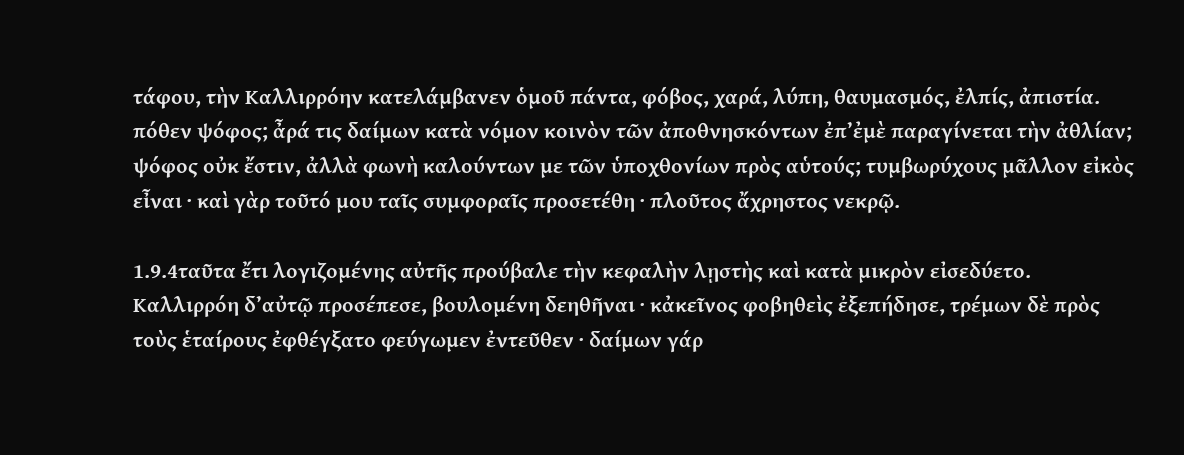τάφου, τὴν Καλλιρρόην κατελάμβανεν ὁμοῦ πάντα, φόβος, χαρά, λύπη, θαυμασμός, ἐλπίς, ἀπιστία. πόθεν ψόφος; ἆρά τις δαίμων κατὰ νόμον κοινὸν τῶν ἀποθνησκόντων ἐπ’ἐμὲ παραγίνεται τὴν ἀθλίαν; ψόφος οὐκ ἔστιν, ἀλλὰ φωνὴ καλούντων με τῶν ὑποχθονίων πρὸς αὑτούς; τυμβωρύχους μᾶλλον εἰκὸς εἶναι · καὶ γὰρ τοῦτό μου ταῖς συμφοραῖς προσετέθη · πλοῦτος ἄχρηστος νεκρῷ.

1.9.4ταῦτα ἔτι λογιζομένης αὐτῆς προύβαλε τὴν κεφαλὴν λῃστὴς καὶ κατὰ μικρὸν εἰσεδύετο. Καλλιρρόη δ’αὐτῷ προσέπεσε, βουλομένη δεηθῆναι · κἀκεῖνος φοβηθεὶς ἐξεπήδησε, τρέμων δὲ πρὸς τοὺς ἑταίρους ἐφθέγξατο φεύγωμεν ἐντεῦθεν · δαίμων γάρ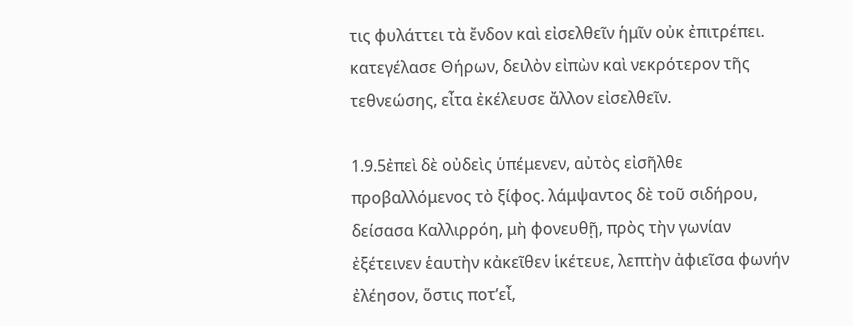τις φυλάττει τὰ ἔνδον καὶ εἰσελθεῖν ἡμῖν οὐκ ἐπιτρέπει. κατεγέλασε Θήρων, δειλὸν εἰπὼν καὶ νεκρότερον τῆς τεθνεώσης, εἶτα ἐκέλευσε ἄλλον εἰσελθεῖν.

1.9.5ἐπεὶ δὲ οὐδεὶς ὑπέμενεν, αὐτὸς εἰσῆλθε προβαλλόμενος τὸ ξίφος. λάμψαντος δὲ τοῦ σιδήρου, δείσασα Καλλιρρόη, μὴ φονευθῇ, πρὸς τὴν γωνίαν ἐξέτεινεν ἑαυτὴν κἀκεῖθεν ἱκέτευε, λεπτὴν ἀφιεῖσα φωνήν ἐλέησον, ὅστις ποτ’εἶ,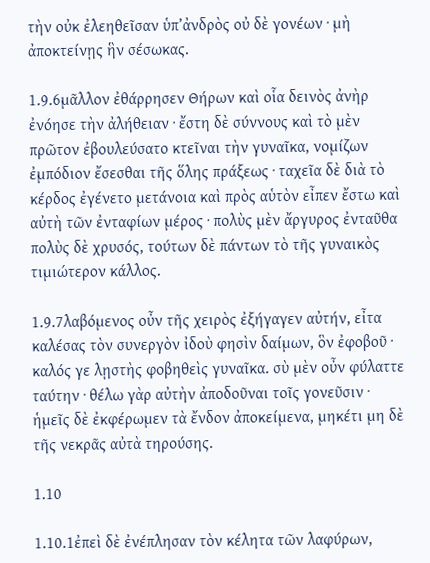τὴν οὐκ ἐλεηθεῖσαν ὑπ’ἀνδρὸς οὐ δὲ γονέων · μὴ ἀποκτείνῃς ἣν σέσωκας.

1.9.6μᾶλλον ἐθάρρησεν Θήρων καὶ οἷα δεινὸς ἀνὴρ ἐνόησε τὴν ἀλήθειαν · ἔστη δὲ σύννους καὶ τὸ μὲν πρῶτον ἐβουλεύσατο κτεῖναι τὴν γυναῖκα, νομίζων ἐμπόδιον ἔσεσθαι τῆς ὅλης πράξεως · ταχεῖα δὲ διὰ τὸ κέρδος ἐγένετο μετάνοια καὶ πρὸς αὑτὸν εἶπεν ἔστω καὶ αὐτὴ τῶν ἐνταφίων μέρος · πολὺς μὲν ἄργυρος ἐνταῦθα πολὺς δὲ χρυσός, τούτων δὲ πάντων τὸ τῆς γυναικὸς τιμιώτερον κάλλος.

1.9.7λαβόμενος οὖν τῆς χειρὸς ἐξήγαγεν αὐτήν, εἶτα καλέσας τὸν συνεργὸν ἰδοὺ φησὶν δαίμων, ὃν ἐφοβοῦ · καλός γε λῃστὴς φοβηθεὶς γυναῖκα. σὺ μὲν οὖν φύλαττε ταύτην · θέλω γὰρ αὐτὴν ἀποδοῦναι τοῖς γονεῦσιν · ἡμεῖς δὲ ἐκφέρωμεν τὰ ἔνδον ἀποκείμενα, μηκέτι μη δὲ τῆς νεκρᾶς αὐτὰ τηρούσης.

1.10

1.10.1ἐπεὶ δὲ ἐνέπλησαν τὸν κέλητα τῶν λαφύρων,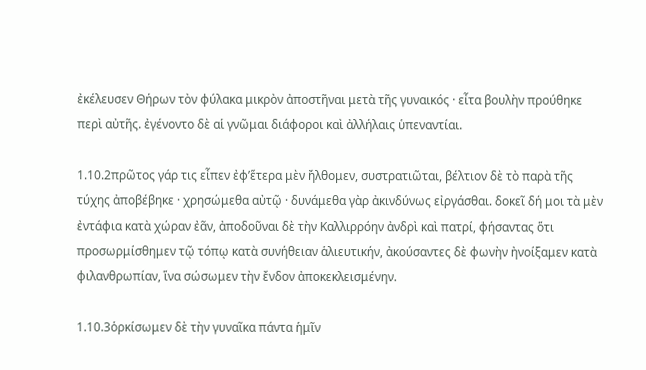ἐκέλευσεν Θήρων τὸν φύλακα μικρὸν ἀποστῆναι μετὰ τῆς γυναικός · εἶτα βουλὴν προύθηκε περὶ αὐτῆς. ἐγένοντο δὲ αἱ γνῶμαι διάφοροι καὶ ἀλλήλαις ὑπεναντίαι.

1.10.2πρῶτος γάρ τις εἶπεν ἐφ’ἕτερα μὲν ἤλθομεν, συστρατιῶται, βέλτιον δὲ τὸ παρὰ τῆς τύχης ἀποβέβηκε · χρησώμεθα αὐτῷ · δυνάμεθα γὰρ ἀκινδύνως εἰργάσθαι. δοκεῖ δή μοι τὰ μὲν ἐντάφια κατὰ χώραν ἐᾶν, ἀποδοῦναι δὲ τὴν Καλλιρρόην ἀνδρὶ καὶ πατρί, φήσαντας ὅτι προσωρμίσθημεν τῷ τόπῳ κατὰ συνήθειαν ἁλιευτικήν, ἀκούσαντες δὲ φωνὴν ἠνοίξαμεν κατὰ φιλανθρωπίαν, ἵνα σώσωμεν τὴν ἔνδον ἀποκεκλεισμένην.

1.10.3ὁρκίσωμεν δὲ τὴν γυναῖκα πάντα ἡμῖν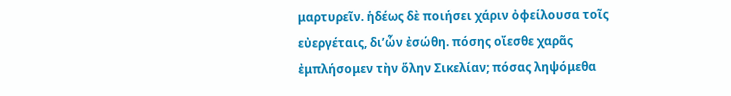μαρτυρεῖν. ἡδέως δὲ ποιήσει χάριν ὀφείλουσα τοῖς εὐεργέταις, δι’ὧν ἐσώθη. πόσης οἴεσθε χαρᾶς ἐμπλήσομεν τὴν ὅλην Σικελίαν; πόσας ληψόμεθα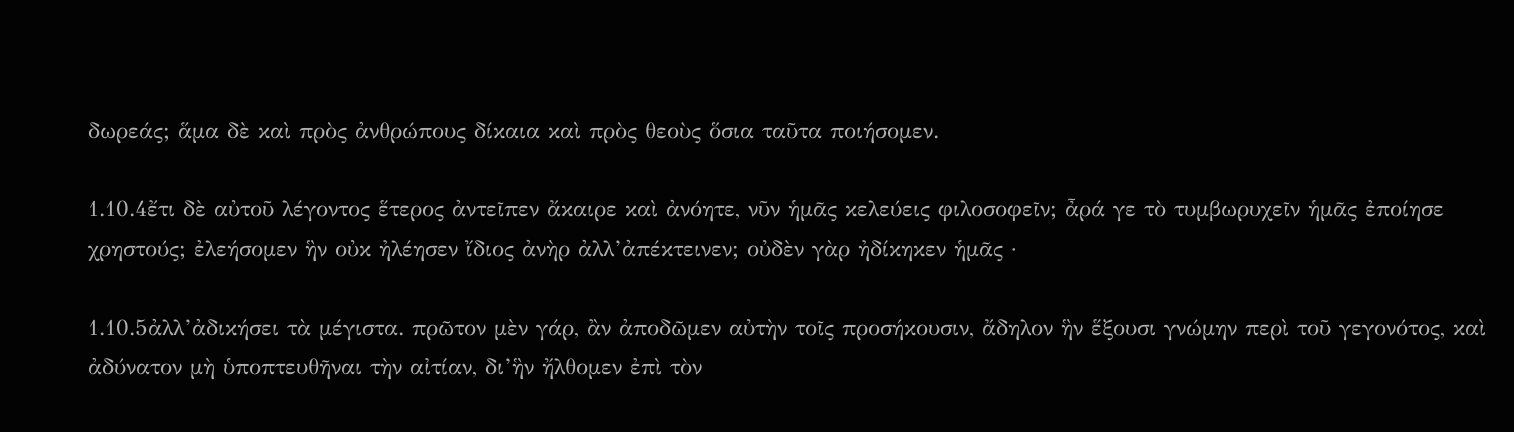δωρεάς; ἅμα δὲ καὶ πρὸς ἀνθρώπους δίκαια καὶ πρὸς θεοὺς ὅσια ταῦτα ποιήσομεν.

1.10.4ἔτι δὲ αὐτοῦ λέγοντος ἕτερος ἀντεῖπεν ἄκαιρε καὶ ἀνόητε, νῦν ἡμᾶς κελεύεις φιλοσοφεῖν; ἆρά γε τὸ τυμβωρυχεῖν ἡμᾶς ἐποίησε χρηστούς; ἐλεήσομεν ἣν οὐκ ἠλέησεν ἴδιος ἀνὴρ ἀλλ’ἀπέκτεινεν; οὐδὲν γὰρ ἠδίκηκεν ἡμᾶς ·

1.10.5ἀλλ’ἀδικήσει τὰ μέγιστα. πρῶτον μὲν γάρ, ἂν ἀποδῶμεν αὐτὴν τοῖς προσήκουσιν, ἄδηλον ἣν ἕξουσι γνώμην περὶ τοῦ γεγονότος, καὶ ἀδύνατον μὴ ὑποπτευθῆναι τὴν αἰτίαν, δι’ἣν ἤλθομεν ἐπὶ τὸν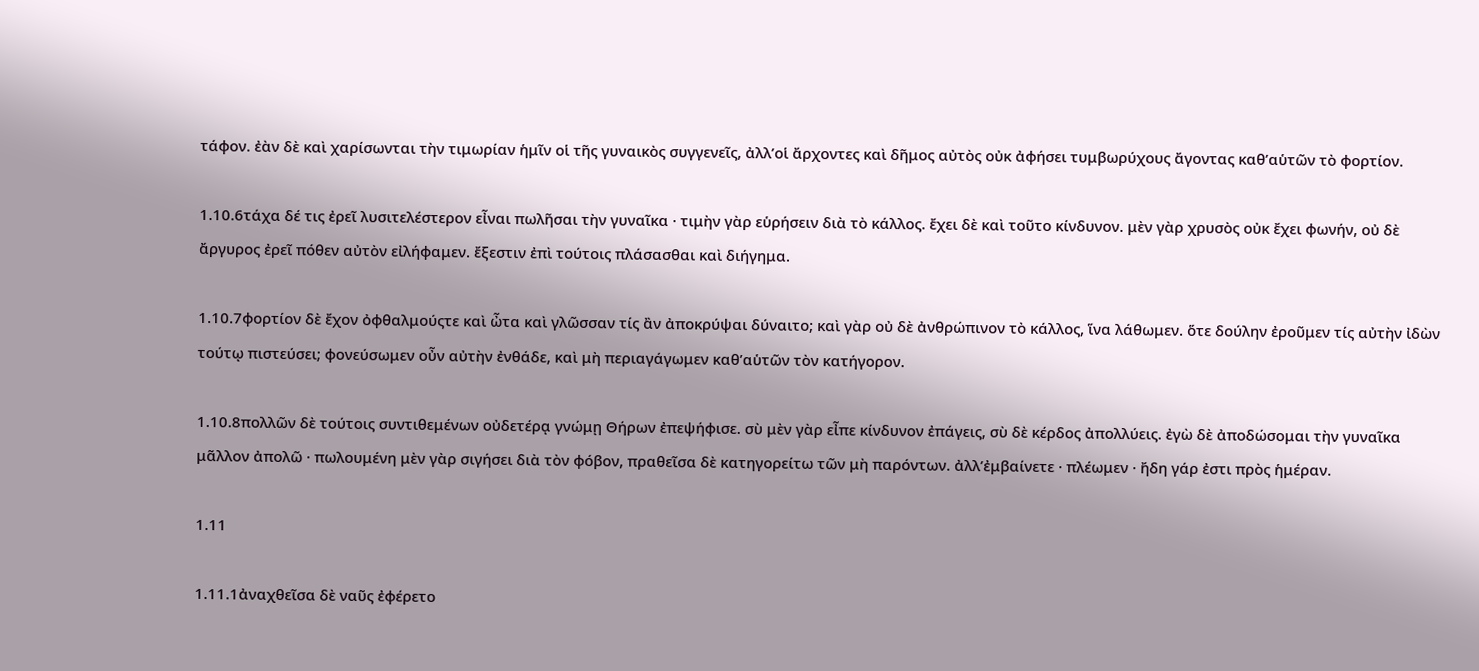τάφον. ἐὰν δὲ καὶ χαρίσωνται τὴν τιμωρίαν ἡμῖν οἱ τῆς γυναικὸς συγγενεῖς, ἀλλ’οἱ ἄρχοντες καὶ δῆμος αὐτὸς οὐκ ἀφήσει τυμβωρύχους ἄγοντας καθ’αὑτῶν τὸ φορτίον.

1.10.6τάχα δέ τις ἐρεῖ λυσιτελέστερον εἶναι πωλῆσαι τὴν γυναῖκα · τιμὴν γὰρ εὑρήσειν διὰ τὸ κάλλος. ἔχει δὲ καὶ τοῦτο κίνδυνον. μὲν γὰρ χρυσὸς οὐκ ἔχει φωνήν, οὐ δὲ ἄργυρος ἐρεῖ πόθεν αὐτὸν εἰλήφαμεν. ἔξεστιν ἐπὶ τούτοις πλάσασθαι καὶ διήγημα.

1.10.7φορτίον δὲ ἔχον ὀφθαλμούςτε καὶ ὦτα καὶ γλῶσσαν τίς ἂν ἀποκρύψαι δύναιτο; καὶ γὰρ οὐ δὲ ἀνθρώπινον τὸ κάλλος, ἵνα λάθωμεν. ὅτε δούλην ἐροῦμεν τίς αὐτὴν ἰδὼν τούτῳ πιστεύσει; φονεύσωμεν οὖν αὐτὴν ἐνθάδε, καὶ μὴ περιαγάγωμεν καθ’αὑτῶν τὸν κατήγορον.

1.10.8πολλῶν δὲ τούτοις συντιθεμένων οὐδετέρᾳ γνώμῃ Θήρων ἐπεψήφισε. σὺ μὲν γὰρ εἶπε κίνδυνον ἐπάγεις, σὺ δὲ κέρδος ἀπολλύεις. ἐγὼ δὲ ἀποδώσομαι τὴν γυναῖκα μᾶλλον ἀπολῶ · πωλουμένη μὲν γὰρ σιγήσει διὰ τὸν φόβον, πραθεῖσα δὲ κατηγορείτω τῶν μὴ παρόντων. ἀλλ’ἐμβαίνετε · πλέωμεν · ἤδη γάρ ἐστι πρὸς ἡμέραν.

1.11

1.11.1ἀναχθεῖσα δὲ ναῦς ἐφέρετο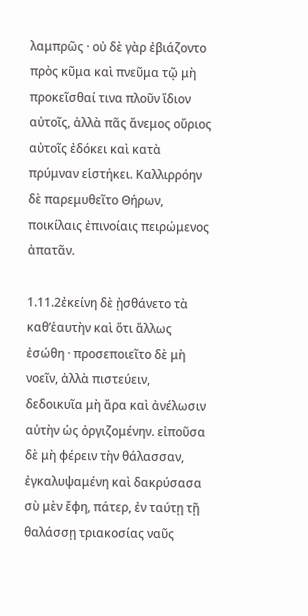λαμπρῶς · οὐ δὲ γὰρ ἐβιάζοντο πρὸς κῦμα καὶ πνεῦμα τῷ μὴ προκεῖσθαί τινα πλοῦν ἴδιον αὐτοῖς, ἀλλὰ πᾶς ἄνεμος οὔριος αὐτοῖς ἐδόκει καὶ κατὰ πρύμναν εἱστήκει. Καλλιρρόην δὲ παρεμυθεῖτο Θήρων, ποικίλαις ἐπινοίαις πειρώμενος ἀπατᾶν.

1.11.2ἐκείνη δὲ ᾐσθάνετο τὰ καθ’ἑαυτὴν καὶ ὅτι ἄλλως ἐσώθη · προσεποιεῖτο δὲ μὴ νοεῖν, ἀλλὰ πιστεύειν, δεδοικυῖα μὴ ἄρα καὶ ἀνέλωσιν αὐτὴν ὡς ὀργιζομένην. εἰποῦσα δὲ μὴ φέρειν τὴν θάλασσαν, ἐγκαλυψαμένη καὶ δακρύσασα σὺ μὲν ἔφη, πάτερ, ἐν ταύτῃ τῇ θαλάσσῃ τριακοσίας ναῦς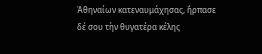Ἀθηναίων κατεναυμάχησας, ἥρπασε δέ σου τὴν θυγατέρα κέλης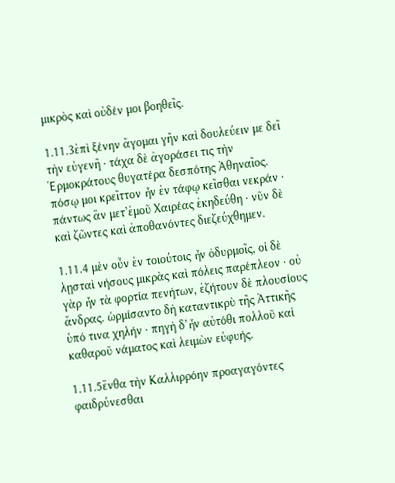μικρὸς καὶ οὐδέν μοι βοηθεῖς.

1.11.3ἐπὶ ξένην ἄγομαι γῆν καὶ δουλεύειν με δεῖ τὴν εὐγενῆ · τάχα δὲ ἀγοράσει τις τὴν Ἑρμοκράτους θυγατέρα δεσπότης Ἀθηναῖος. πόσῳ μοι κρεῖττον ἦν ἐν τάφῳ κεῖσθαι νεκράν · πάντως ἂν μετ’ἐμοῦ Χαιρέας ἐκηδεύθη · νῦν δὲ καὶ ζῶντες καὶ ἀποθανόντες διεζεύχθημεν.

1.11.4 μὲν οὖν ἐν τοιούτοις ἦν ὀδυρμοῖς, οἱ δὲ λῃσταὶ νήσους μικρὰς καὶ πόλεις παρέπλεον · οὐ γὰρ ἦν τὰ φορτία πενήτων, ἐζήτουν δὲ πλουσίους ἄνδρας. ὡρμίσαντο δὴ καταντικρὺ τῆς Ἀττικῆς ὑπό τινα χηλήν · πηγὴ δ’ἦν αὐτόθι πολλοῦ καὶ καθαροῦ νάματος καὶ λειμὼν εὐφυής.

1.11.5ἔνθα τὴν Καλλιρρόην προαγαγόντες φαιδρύνεσθαι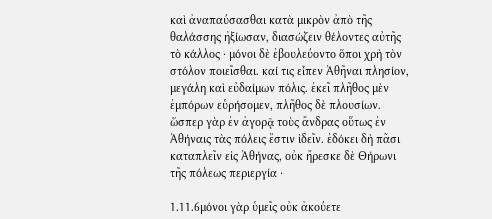καὶ ἀναπαύσασθαι κατὰ μικρὸν ἀπὸ τῆς θαλάσσης ἠξίωσαν, διασώζειν θέλοντες αὐτῆς τὸ κάλλος · μόνοι δὲ ἐβουλεύοντο ὅποι χρὴ τὸν στόλον ποιεῖσθαι. καί τις εἶπεν Ἀθῆναι πλησίον, μεγάλη καὶ εὐδαίμων πόλις. ἐκεῖ πλῆθος μὲν ἐμπόρων εὑρήσομεν, πλῆθος δὲ πλουσίων. ὥσπερ γὰρ ἐν ἀγορᾷ τοὺς ἄνδρας οὕτως ἐν Ἀθήναις τὰς πόλεις ἔστιν ἰδεῖν. ἐδόκει δὴ πᾶσι καταπλεῖν εἰς Ἀθήνας, οὐκ ἤρεσκε δὲ Θήρωνι τῆς πόλεως περιεργία ·

1.11.6μόνοι γὰρ ὑμεῖς οὐκ ἀκούετε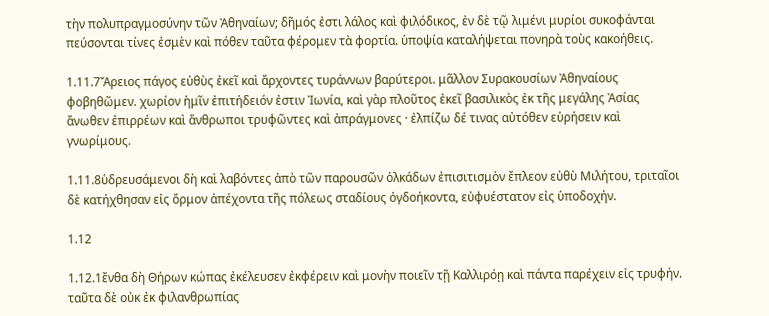τὴν πολυπραγμοσύνην τῶν Ἀθηναίων; δῆμός ἐστι λάλος καὶ φιλόδικος, ἐν δὲ τῷ λιμένι μυρίοι συκοφάνται πεύσονται τίνες ἐσμὲν καὶ πόθεν ταῦτα φέρομεν τὰ φορτία. ὑποψία καταλήψεται πονηρὰ τοὺς κακοήθεις.

1.11.7Ἄρειος πάγος εὐθὺς ἐκεῖ καὶ ἄρχοντες τυράννων βαρύτεροι. μᾶλλον Συρακουσίων Ἀθηναίους φοβηθῶμεν. χωρίον ἡμῖν ἐπιτήδειόν ἐστιν Ἰωνία, καὶ γὰρ πλοῦτος ἐκεῖ βασιλικὸς ἐκ τῆς μεγάλης Ἀσίας ἄνωθεν ἐπιρρέων καὶ ἄνθρωποι τρυφῶντες καὶ ἀπράγμονες · ἐλπίζω δέ τινας αὐτόθεν εὑρήσειν καὶ γνωρίμους.

1.11.8ὑδρευσάμενοι δὴ καὶ λαβόντες ἀπὸ τῶν παρουσῶν ὁλκάδων ἐπισιτισμὸν ἔπλεον εὐθὺ Μιλήτου, τριταῖοι δὲ κατήχθησαν εἰς ὅρμον ἀπέχοντα τῆς πόλεως σταδίους ὀγδοήκοντα, εὐφυέστατον εἰς ὑποδοχήν.

1.12

1.12.1ἔνθα δὴ Θήρων κώπας ἐκέλευσεν ἐκφέρειν καὶ μονὴν ποιεῖν τῇ Καλλιρόῃ καὶ πάντα παρέχειν εἰς τρυφήν. ταῦτα δὲ οὐκ ἐκ φιλανθρωπίας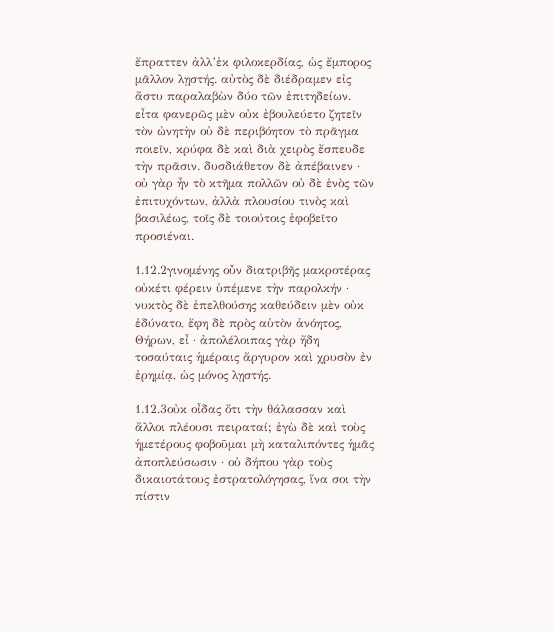ἔπραττεν ἀλλ’ἐκ φιλοκερδίας, ὡς ἔμπορος μᾶλλον λῃστής. αὐτὸς δὲ διέδραμεν εἰς ἄστυ παραλαβὼν δύο τῶν ἐπιτηδείων. εἶτα φανερῶς μὲν οὐκ ἐβουλεύετο ζητεῖν τὸν ὠνητὴν οὐ δὲ περιβόητον τὸ πρᾶγμα ποιεῖν, κρύφα δὲ καὶ διὰ χειρὸς ἔσπευδε τὴν πρᾶσιν. δυσδιάθετον δὲ ἀπέβαινεν · οὐ γὰρ ἦν τὸ κτῆμα πολλῶν οὐ δὲ ἑνὸς τῶν ἐπιτυχόντων, ἀλλὰ πλουσίου τινὸς καὶ βασιλέως, τοῖς δὲ τοιούτοις ἐφοβεῖτο προσιέναι.

1.12.2γινομένης οὖν διατριβῆς μακροτέρας οὐκέτι φέρειν ὑπέμενε τὴν παρολκήν · νυκτὸς δὲ ἐπελθούσης καθεύδειν μὲν οὐκ ἐδύνατο, ἔφη δὲ πρὸς αὑτὸν ἀνόητος, Θήρων, εἶ · ἀπολέλοιπας γὰρ ἤδη τοσαύταις ἡμέραις ἄργυρον καὶ χρυσὸν ἐν ἐρημίᾳ, ὡς μόνος λῃστής.

1.12.3οὐκ οἶδας ὅτι τὴν θάλασσαν καὶ ἄλλοι πλέουσι πειραταί; ἐγὼ δὲ καὶ τοὺς ἡμετέρους φοβοῦμαι μὴ καταλιπόντες ἡμᾶς ἀποπλεύσωσιν · οὐ δήπου γὰρ τοὺς δικαιοτάτους ἐστρατολόγησας, ἵνα σοι τὴν πίστιν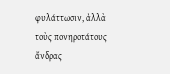φυλάττωσιν, ἀλλὰ τοὺς πονηροτάτους ἄνδρας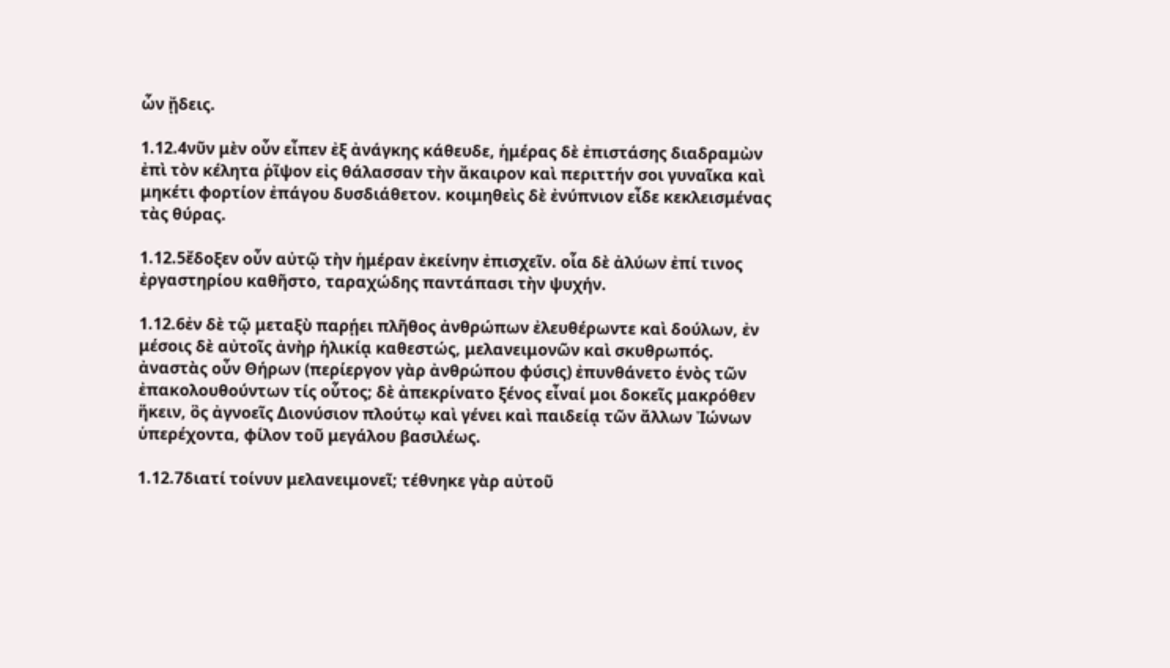ὧν ᾔδεις.

1.12.4νῦν μὲν οὖν εἶπεν ἐξ ἀνάγκης κάθευδε, ἡμέρας δὲ ἐπιστάσης διαδραμὼν ἐπὶ τὸν κέλητα ῥῖψον εἰς θάλασσαν τὴν ἄκαιρον καὶ περιττήν σοι γυναῖκα καὶ μηκέτι φορτίον ἐπάγου δυσδιάθετον. κοιμηθεὶς δὲ ἐνύπνιον εἶδε κεκλεισμένας τὰς θύρας.

1.12.5ἔδοξεν οὖν αὐτῷ τὴν ἡμέραν ἐκείνην ἐπισχεῖν. οἷα δὲ ἀλύων ἐπί τινος ἐργαστηρίου καθῆστο, ταραχώδης παντάπασι τὴν ψυχήν.

1.12.6ἐν δὲ τῷ μεταξὺ παρῄει πλῆθος ἀνθρώπων ἐλευθέρωντε καὶ δούλων, ἐν μέσοις δὲ αὐτοῖς ἀνὴρ ἡλικίᾳ καθεστώς, μελανειμονῶν καὶ σκυθρωπός. ἀναστὰς οὖν Θήρων (περίεργον γὰρ ἀνθρώπου φύσις) ἐπυνθάνετο ἑνὸς τῶν ἐπακολουθούντων τίς οὗτος; δὲ ἀπεκρίνατο ξένος εἶναί μοι δοκεῖς μακρόθεν ἥκειν, ὃς ἀγνοεῖς Διονύσιον πλούτῳ καὶ γένει καὶ παιδείᾳ τῶν ἄλλων Ἰώνων ὑπερέχοντα, φίλον τοῦ μεγάλου βασιλέως.

1.12.7διατί τοίνυν μελανειμονεῖ; τέθνηκε γὰρ αὐτοῦ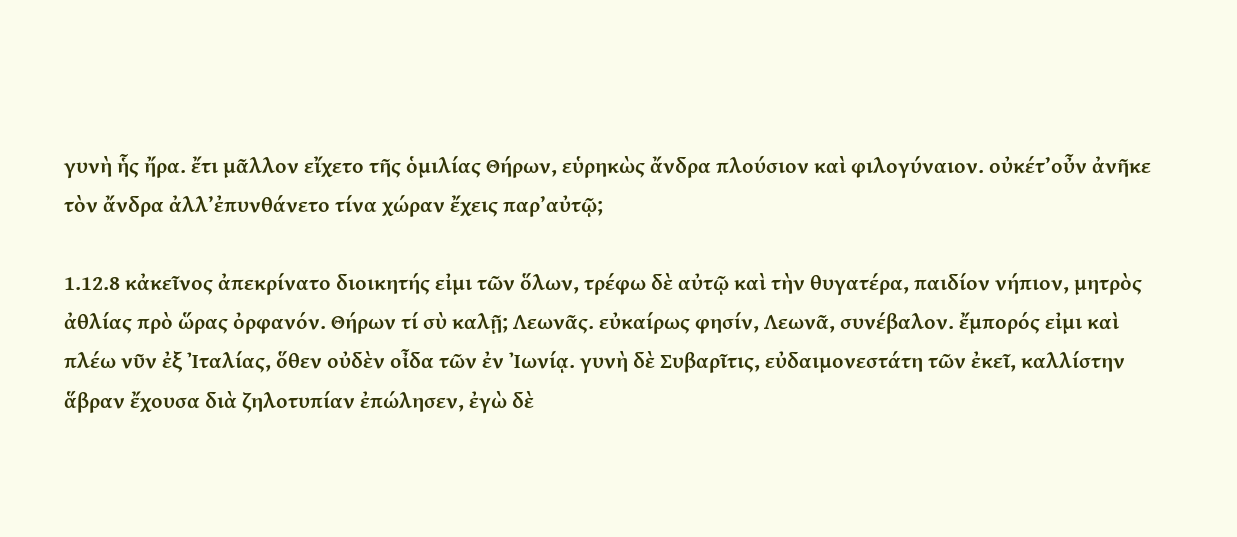γυνὴ ἧς ἤρα. ἔτι μᾶλλον εἴχετο τῆς ὁμιλίας Θήρων, εὑρηκὼς ἄνδρα πλούσιον καὶ φιλογύναιον. οὐκέτ’οὖν ἀνῆκε τὸν ἄνδρα ἀλλ’ἐπυνθάνετο τίνα χώραν ἔχεις παρ’αὐτῷ;

1.12.8 κἀκεῖνος ἀπεκρίνατο διοικητής εἰμι τῶν ὅλων, τρέφω δὲ αὐτῷ καὶ τὴν θυγατέρα, παιδίον νήπιον, μητρὸς ἀθλίας πρὸ ὥρας ὀρφανόν. Θήρων τί σὺ καλῇ; Λεωνᾶς. εὐκαίρως φησίν, Λεωνᾶ, συνέβαλον. ἔμπορός εἰμι καὶ πλέω νῦν ἐξ Ἰταλίας, ὅθεν οὐδὲν οἶδα τῶν ἐν Ἰωνίᾳ. γυνὴ δὲ Συβαρῖτις, εὐδαιμονεστάτη τῶν ἐκεῖ, καλλίστην ἅβραν ἔχουσα διὰ ζηλοτυπίαν ἐπώλησεν, ἐγὼ δὲ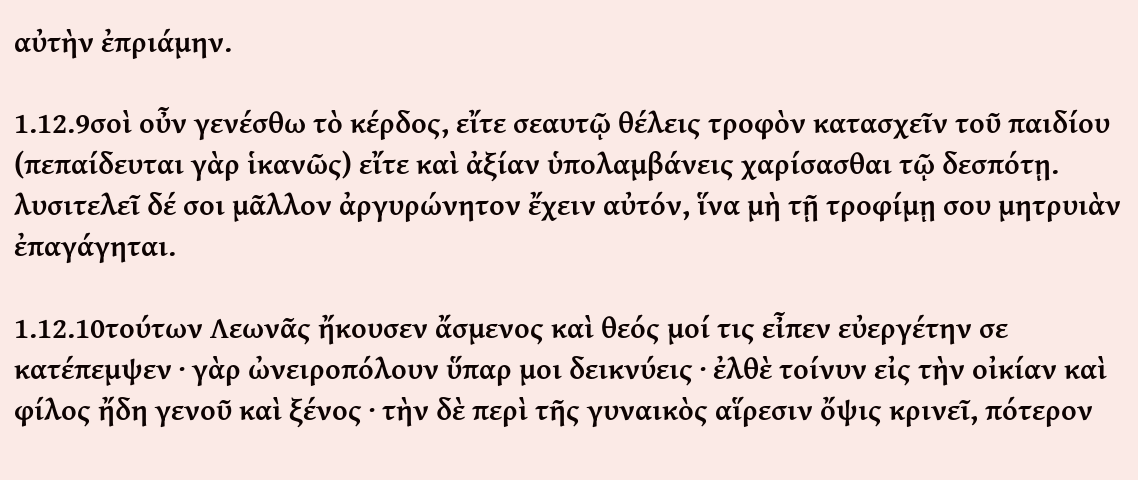αὐτὴν ἐπριάμην.

1.12.9σοὶ οὖν γενέσθω τὸ κέρδος, εἴτε σεαυτῷ θέλεις τροφὸν κατασχεῖν τοῦ παιδίου (πεπαίδευται γὰρ ἱκανῶς) εἴτε καὶ ἀξίαν ὑπολαμβάνεις χαρίσασθαι τῷ δεσπότῃ. λυσιτελεῖ δέ σοι μᾶλλον ἀργυρώνητον ἔχειν αὐτόν, ἵνα μὴ τῇ τροφίμῃ σου μητρυιὰν ἐπαγάγηται.

1.12.10τούτων Λεωνᾶς ἤκουσεν ἄσμενος καὶ θεός μοί τις εἶπεν εὐεργέτην σε κατέπεμψεν · γὰρ ὠνειροπόλουν ὕπαρ μοι δεικνύεις · ἐλθὲ τοίνυν εἰς τὴν οἰκίαν καὶ φίλος ἤδη γενοῦ καὶ ξένος · τὴν δὲ περὶ τῆς γυναικὸς αἵρεσιν ὄψις κρινεῖ, πότερον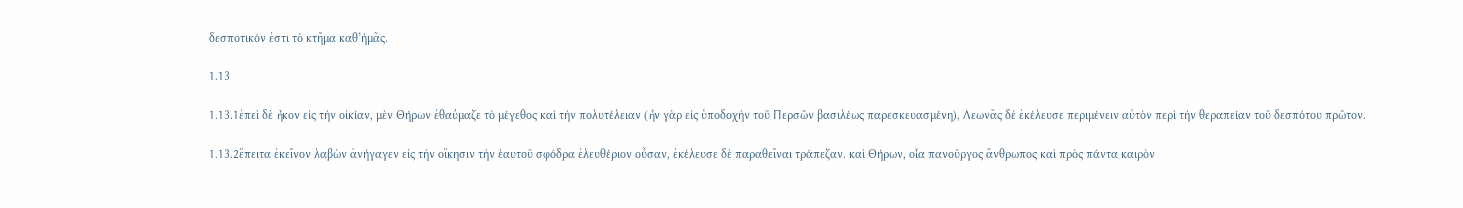δεσποτικόν ἐστι τὸ κτῆμα καθ’ἡμᾶς.

1.13

1.13.1ἐπεὶ δὲ ἧκον εἰς τὴν οἰκίαν, μὲν Θήρων ἐθαύμαζε τὸ μέγεθος καὶ τὴν πολυτέλειαν (ἦν γὰρ εἰς ὑποδοχὴν τοῦ Περσῶν βασιλέως παρεσκευασμένη), Λεωνᾶς δὲ ἐκέλευσε περιμένειν αὐτὸν περὶ τὴν θεραπείαν τοῦ δεσπότου πρῶτον.

1.13.2ἔπειτα ἐκεῖνον λαβὼν ἀνήγαγεν εἰς τὴν οἴκησιν τὴν ἑαυτοῦ σφόδρα ἐλευθέριον οὖσαν, ἐκέλευσε δὲ παραθεῖναι τράπεζαν. καὶ Θήρων, οἷα πανοῦργος ἄνθρωπος καὶ πρὸς πάντα καιρὸν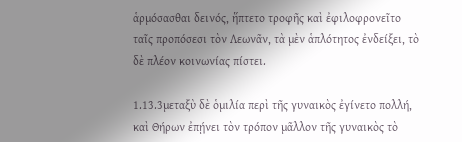ἁρμόσασθαι δεινός, ἥπτετο τροφῆς καὶ ἐφιλοφρονεῖτο ταῖς προπόσεσι τὸν Λεωνᾶν, τὰ μὲν ἁπλότητος ἐνδείξει, τὸ δὲ πλέον κοινωνίας πίστει.

1.13.3μεταξὺ δὲ ὁμιλία περὶ τῆς γυναικὸς ἐγίνετο πολλή, καὶ Θήρων ἐπῄνει τὸν τρόπον μᾶλλον τῆς γυναικὸς τὸ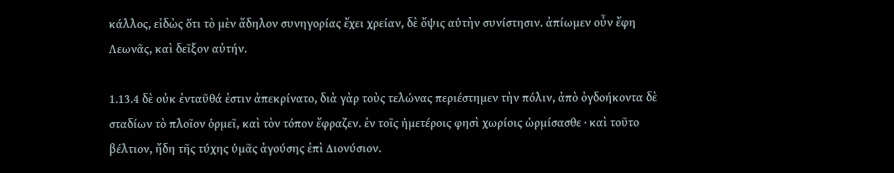κάλλος, εἰδὼς ὅτι τὸ μὲν ἄδηλον συνηγορίας ἔχει χρείαν, δὲ ὄψις αὑτὴν συνίστησιν. ἀπίωμεν οὖν ἔφη Λεωνᾶς, καὶ δεῖξον αὐτήν.

1.13.4 δὲ οὐκ ἐνταῦθά ἐστιν ἀπεκρίνατο, διὰ γὰρ τοὺς τελώνας περιέστημεν τὴν πόλιν, ἀπὸ ὀγδοήκοντα δὲ σταδίων τὸ πλοῖον ὁρμεῖ, καὶ τὸν τόπον ἔφραζεν. ἐν τοῖς ἡμετέροις φησὶ χωρίοις ὡρμίσασθε · καὶ τοῦτο βέλτιον, ἤδη τῆς τύχης ὑμᾶς ἀγούσης ἐπὶ Διονύσιον.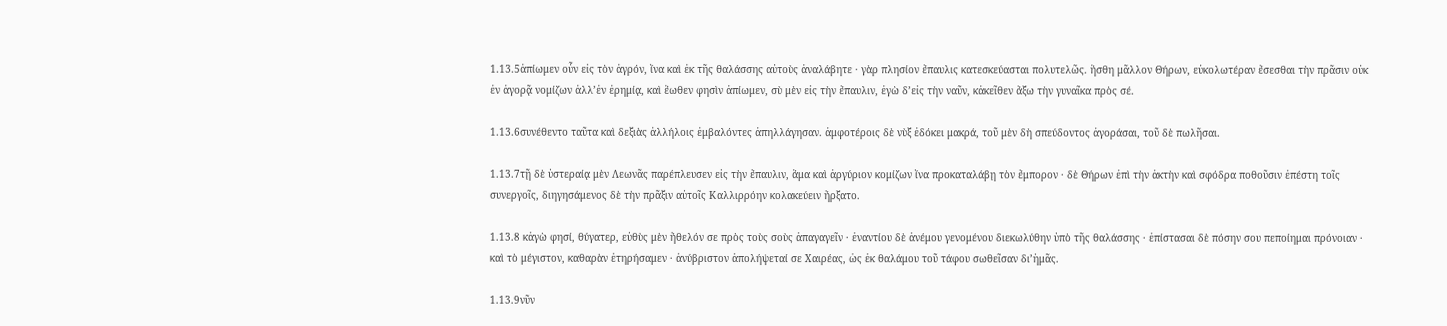1.13.5ἀπίωμεν οὖν εἰς τὸν ἀγρόν, ἵνα καὶ ἐκ τῆς θαλάσσης αὑτοὺς ἀναλάβητε · γὰρ πλησίον ἔπαυλις κατεσκεύασται πολυτελῶς. ἥσθη μᾶλλον Θήρων, εὐκολωτέραν ἔσεσθαι τὴν πρᾶσιν οὐκ ἐν ἀγορᾷ νομίζων ἀλλ’ἐν ἐρημίᾳ, καὶ ἕωθεν φησὶν ἀπίωμεν, σὺ μὲν εἰς τὴν ἔπαυλιν, ἐγὼ δ’εἰς τὴν ναῦν, κἀκεῖθεν ἄξω τὴν γυναῖκα πρὸς σέ.

1.13.6συνέθεντο ταῦτα καὶ δεξιὰς ἀλλήλοις ἐμβαλόντες ἀπηλλάγησαν. ἀμφοτέροις δὲ νὺξ ἐδόκει μακρά, τοῦ μὲν δὴ σπεύδοντος ἀγοράσαι, τοῦ δὲ πωλῆσαι.

1.13.7τῇ δὲ ὑστεραίᾳ μὲν Λεωνᾶς παρέπλευσεν εἰς τὴν ἔπαυλιν, ἅμα καὶ ἀργύριον κομίζων ἵνα προκαταλάβῃ τὸν ἔμπορον · δὲ Θήρων ἐπὶ τὴν ἀκτὴν καὶ σφόδρα ποθοῦσιν ἐπέστη τοῖς συνεργοῖς, διηγησάμενος δὲ τὴν πρᾶξιν αὐτοῖς Καλλιρρόην κολακεύειν ἤρξατο.

1.13.8 κἀγὼ φησί, θύγατερ, εὐθὺς μὲν ἤθελόν σε πρὸς τοὺς σοὺς ἀπαγαγεῖν · ἐναντίου δὲ ἀνέμου γενομένου διεκωλύθην ὑπὸ τῆς θαλάσσης · ἐπίστασαι δὲ πόσην σου πεποίημαι πρόνοιαν · καὶ τὸ μέγιστον, καθαρὰν ἐτηρήσαμεν · ἀνύβριστον ἀπολήψεταί σε Χαιρέας, ὡς ἐκ θαλάμου τοῦ τάφου σωθεῖσαν δι’ἡμᾶς.

1.13.9νῦν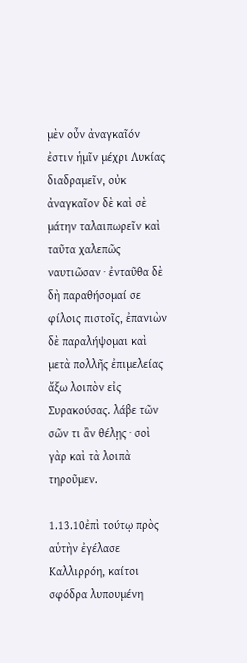μὲν οὖν ἀναγκαῖόν ἐστιν ἡμῖν μέχρι Λυκίας διαδραμεῖν, οὐκ ἀναγκαῖον δὲ καὶ σὲ μάτην ταλαιπωρεῖν καὶ ταῦτα χαλεπῶς ναυτιῶσαν · ἐνταῦθα δὲ δὴ παραθήσομαί σε φίλοις πιστοῖς, ἐπανιὼν δὲ παραλήψομαι καὶ μετὰ πολλῆς ἐπιμελείας ἄξω λοιπὸν εἰς Συρακούσας. λάβε τῶν σῶν τι ἂν θέλῃς · σοὶ γὰρ καὶ τὰ λοιπὰ τηροῦμεν.

1.13.10ἐπὶ τούτῳ πρὸς αὑτὴν ἐγέλασε Καλλιρρόη, καίτοι σφόδρα λυπουμένη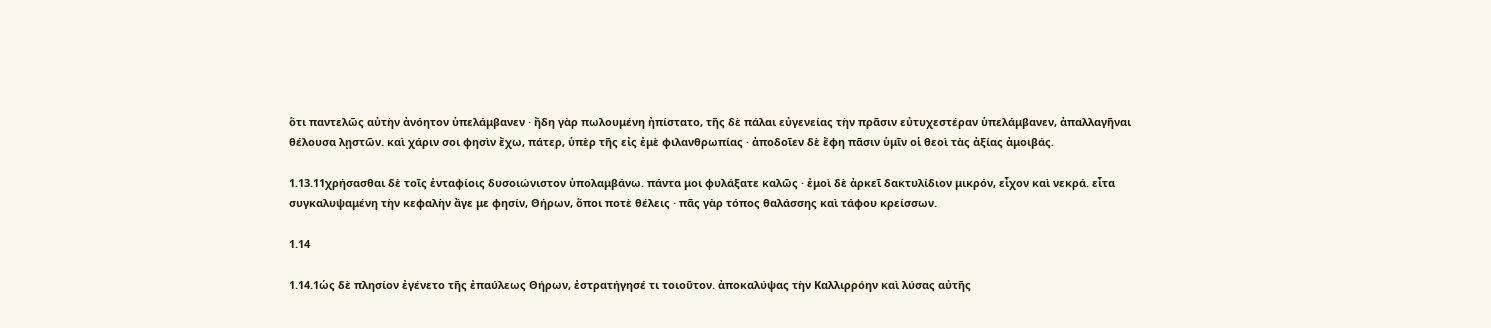ὅτι παντελῶς αὐτὴν ἀνόητον ὑπελάμβανεν · ἤδη γὰρ πωλουμένη ἠπίστατο, τῆς δὲ πάλαι εὐγενείας τὴν πρᾶσιν εὐτυχεστέραν ὑπελάμβανεν, ἀπαλλαγῆναι θέλουσα λῃστῶν. καὶ χάριν σοι φησὶν ἔχω, πάτερ, ὑπὲρ τῆς εἰς ἐμὲ φιλανθρωπίας · ἀποδοῖεν δὲ ἔφη πᾶσιν ὑμῖν οἱ θεοὶ τὰς ἀξίας ἀμοιβάς.

1.13.11χρήσασθαι δὲ τοῖς ἐνταφίοις δυσοιώνιστον ὑπολαμβάνω. πάντα μοι φυλάξατε καλῶς · ἐμοὶ δὲ ἀρκεῖ δακτυλίδιον μικρόν, εἶχον καὶ νεκρά. εἶτα συγκαλυψαμένη τὴν κεφαλὴν ἄγε με φησίν, Θήρων, ὅποι ποτὲ θέλεις · πᾶς γὰρ τόπος θαλάσσης καὶ τάφου κρείσσων.

1.14

1.14.1ὡς δὲ πλησίον ἐγένετο τῆς ἐπαύλεως Θήρων, ἐστρατήγησέ τι τοιοῦτον. ἀποκαλύψας τὴν Καλλιρρόην καὶ λύσας αὐτῆς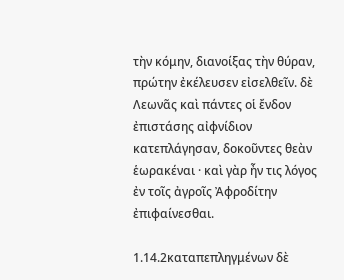τὴν κόμην, διανοίξας τὴν θύραν, πρώτην ἐκέλευσεν εἰσελθεῖν. δὲ Λεωνᾶς καὶ πάντες οἱ ἔνδον ἐπιστάσης αἰφνίδιον κατεπλάγησαν, δοκοῦντες θεὰν ἑωρακέναι · καὶ γὰρ ἦν τις λόγος ἐν τοῖς ἀγροῖς Ἀφροδίτην ἐπιφαίνεσθαι.

1.14.2καταπεπληγμένων δὲ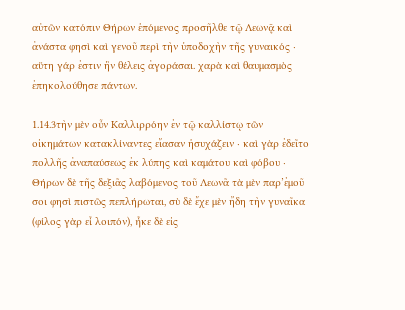αὐτῶν κατόπιν Θήρων ἑπόμενος προσῆλθε τῷ Λεωνᾷ καὶ ἀνάστα φησὶ καὶ γενοῦ περὶ τὴν ὑποδοχὴν τῆς γυναικός · αὕτη γάρ ἐστιν ἣν θέλεις ἀγοράσαι. χαρὰ καὶ θαυμασμὸς ἐπηκολούθησε πάντων.

1.14.3τὴν μὲν οὖν Καλλιρρόην ἐν τῷ καλλίστῳ τῶν οἰκημάτων κατακλίναντες εἴασαν ἡσυχάζειν · καὶ γὰρ ἐδεῖτο πολλῆς ἀναπαύσεως ἐκ λύπης καὶ καμάτου καὶ φόβου · Θήρων δὲ τῆς δεξιᾶς λαβόμενος τοῦ Λεωνᾶ τὰ μὲν παρ’ἐμοῦ σοι φησὶ πιστῶς πεπλήρωται, σὺ δὲ ἔχε μὲν ἤδη τὴν γυναῖκα (φίλος γὰρ εἶ λοιπόν), ἧκε δὲ εἰς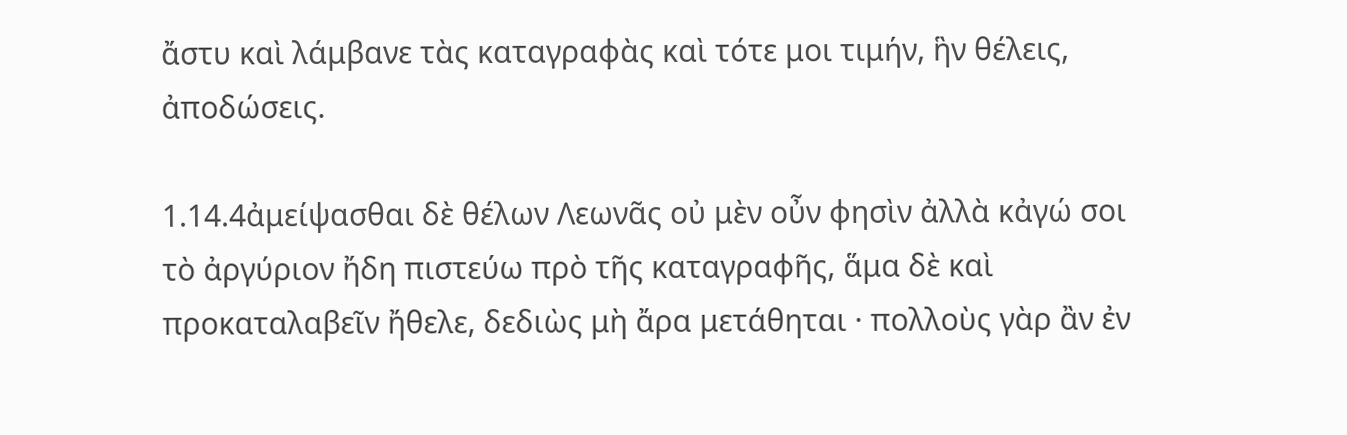ἄστυ καὶ λάμβανε τὰς καταγραφὰς καὶ τότε μοι τιμήν, ἣν θέλεις, ἀποδώσεις.

1.14.4ἀμείψασθαι δὲ θέλων Λεωνᾶς οὐ μὲν οὖν φησὶν ἀλλὰ κἀγώ σοι τὸ ἀργύριον ἤδη πιστεύω πρὸ τῆς καταγραφῆς, ἅμα δὲ καὶ προκαταλαβεῖν ἤθελε, δεδιὼς μὴ ἄρα μετάθηται · πολλοὺς γὰρ ἂν ἐν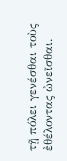τῇ πόλει γενέσθαι τοὺς ἐθέλοντας ὠνεῖσθαι.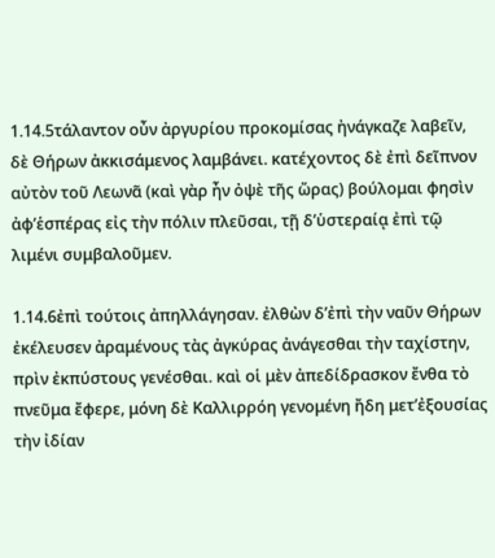1.14.5τάλαντον οὖν ἀργυρίου προκομίσας ἠνάγκαζε λαβεῖν, δὲ Θήρων ἀκκισάμενος λαμβάνει. κατέχοντος δὲ ἐπὶ δεῖπνον αὐτὸν τοῦ Λεωνᾶ (καὶ γὰρ ἦν ὀψὲ τῆς ὥρας) βούλομαι φησὶν ἀφ’ἑσπέρας εἰς τὴν πόλιν πλεῦσαι, τῇ δ’ὑστεραίᾳ ἐπὶ τῷ λιμένι συμβαλοῦμεν.

1.14.6ἐπὶ τούτοις ἀπηλλάγησαν. ἐλθὼν δ’ἐπὶ τὴν ναῦν Θήρων ἐκέλευσεν ἀραμένους τὰς ἀγκύρας ἀνάγεσθαι τὴν ταχίστην, πρὶν ἐκπύστους γενέσθαι. καὶ οἱ μὲν ἀπεδίδρασκον ἔνθα τὸ πνεῦμα ἔφερε, μόνη δὲ Καλλιρρόη γενομένη ἤδη μετ’ἐξουσίας τὴν ἰδίαν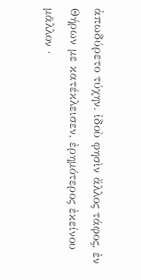ἀπωδύρετο τύχην. ἰδοὺ φησὶν ἄλλος τάφος, ἐν Θήρων με κατέκλεισεν, ἐρημότερος ἐκείνου μᾶλλον ·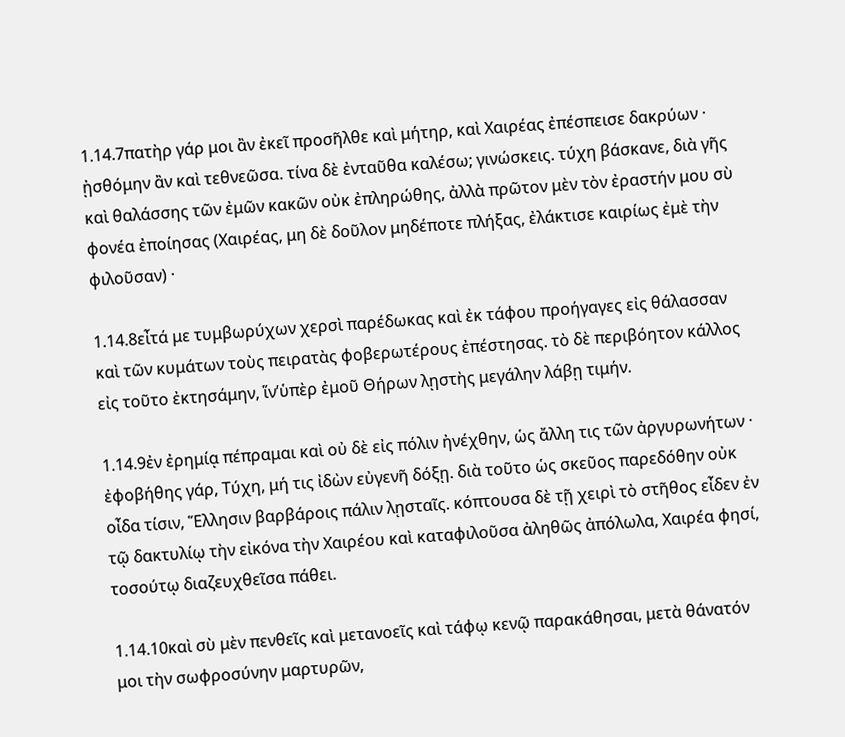1.14.7πατὴρ γάρ μοι ἂν ἐκεῖ προσῆλθε καὶ μήτηρ, καὶ Χαιρέας ἐπέσπεισε δακρύων · ᾐσθόμην ἂν καὶ τεθνεῶσα. τίνα δὲ ἐνταῦθα καλέσω; γινώσκεις. τύχη βάσκανε, διὰ γῆς καὶ θαλάσσης τῶν ἐμῶν κακῶν οὐκ ἐπληρώθης, ἀλλὰ πρῶτον μὲν τὸν ἐραστήν μου σὺ φονέα ἐποίησας (Χαιρέας, μη δὲ δοῦλον μηδέποτε πλήξας, ἐλάκτισε καιρίως ἐμὲ τὴν φιλοῦσαν) ·

1.14.8εἶτά με τυμβωρύχων χερσὶ παρέδωκας καὶ ἐκ τάφου προήγαγες εἰς θάλασσαν καὶ τῶν κυμάτων τοὺς πειρατὰς φοβερωτέρους ἐπέστησας. τὸ δὲ περιβόητον κάλλος εἰς τοῦτο ἐκτησάμην, ἵν’ὑπὲρ ἐμοῦ Θήρων λῃστὴς μεγάλην λάβῃ τιμήν.

1.14.9ἐν ἐρημίᾳ πέπραμαι καὶ οὐ δὲ εἰς πόλιν ἠνέχθην, ὡς ἄλλη τις τῶν ἀργυρωνήτων · ἐφοβήθης γάρ, Τύχη, μή τις ἰδὼν εὐγενῆ δόξῃ. διὰ τοῦτο ὡς σκεῦος παρεδόθην οὐκ οἶδα τίσιν, Ἕλλησιν βαρβάροις πάλιν λῃσταῖς. κόπτουσα δὲ τῇ χειρὶ τὸ στῆθος εἶδεν ἐν τῷ δακτυλίῳ τὴν εἰκόνα τὴν Χαιρέου καὶ καταφιλοῦσα ἀληθῶς ἀπόλωλα, Χαιρέα φησί, τοσούτῳ διαζευχθεῖσα πάθει.

1.14.10καὶ σὺ μὲν πενθεῖς καὶ μετανοεῖς καὶ τάφῳ κενῷ παρακάθησαι, μετὰ θάνατόν μοι τὴν σωφροσύνην μαρτυρῶν,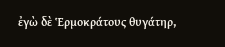ἐγὼ δὲ Ἑρμοκράτους θυγάτηρ,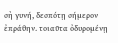σὴ γυνή, δεσπότῃ σήμερον ἐπράθην. τοιαῦτα ὀδυρομένῃ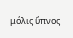μόλις ὕπνος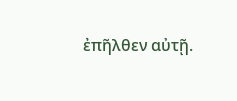ἐπῆλθεν αὐτῇ.